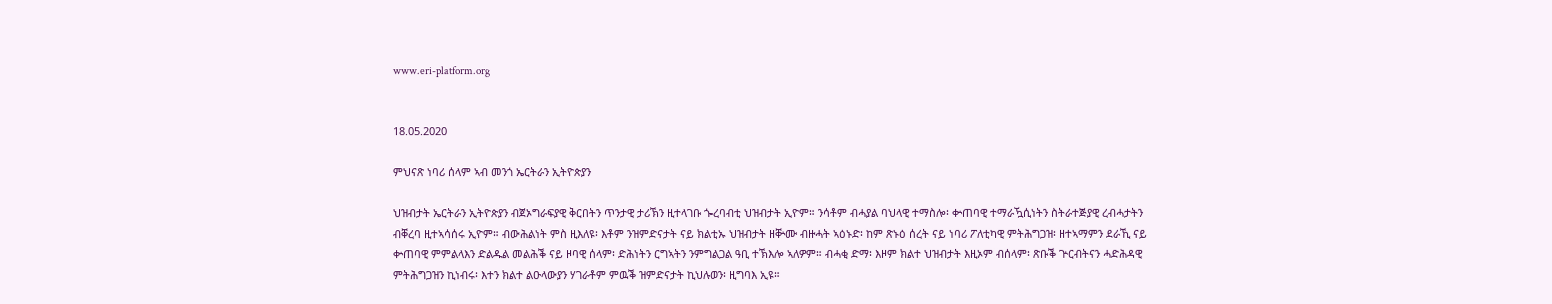www.eri-platform.org


18.05.2020

ምህናጽ ነባሪ ሰላም ኣብ መንጎ ኤርትራን ኢትዮጵያን

ህዝብታት ኤርትራን ኢትዮጵያን ብጀኦግራፍያዊ ቅርበትን ጥንታዊ ታሪኽን ዚተላገቡ ጐረባብቲ ህዝብታት ኢዮም። ንሳቶም ብሓያል ባህላዊ ተማስሎ፡ ቍጠባዊ ተማራዃሲነትን ስትራተጅያዊ ረብሓታትን ብቐረባ ዚተኣሳሰሩ ኢዮም። ብውሕልነት ምስ ዚእለዩ፡ እቶም ንዝምድናታት ናይ ክልቲኡ ህዝብታት ዘቝሙ ብዙሓት ኣዕኑድ፡ ከም ጽኑዕ ሰረት ናይ ነባሪ ፖለቲካዊ ምትሕግጋዝ፡ ዘተኣማምን ደራኺ ናይ ቍጠባዊ ምምልላእን ድልዱል መልሕቕ ናይ ዞባዊ ሰላም፡ ድሕነትን ርግኣትን ንምግልጋል ዓቢ ተኽእሎ ኣለዎም። ብሓቂ ድማ፡ እዞም ክልተ ህዝብታት እዚኦም ብሰላም፡ ጽቡቕ ጕርብትናን ሓድሕዳዊ ምትሕግጋዝን ኪነብሩ፡ እተን ክልተ ልዑላውያን ሃገራቶም ምዉቕ ዝምድናታት ኪህሉወን፡ ዚግባእ ኢዩ።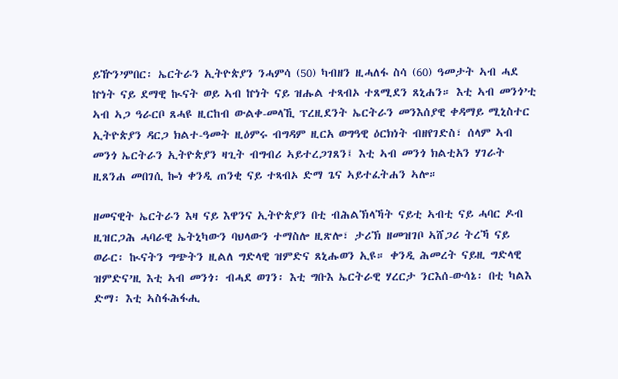ይዅን’ምበር፡ ኤርትራን ኢትዮጵያን ንሓምሳ (50) ካብዘን ዚሓለፋ ስሳ (60) ዓመታት ኣብ ሓደ ኵነት ናይ ደማዊ ኲናት ወይ ኣብ ኵነት ናይ ዝሑል ተጻብኦ ተጸሚደን ጸኒሐን። እቲ ኣብ መንጎ’ቲ ኣብ ኣጋ ዓራርቦ ጸሓዩ ዚርከብ ውልቀ-መላኺ ፕረዚደንት ኤርትራን መንእሰያዊ ቀዳማይ ሚኒስተር ኢትዮጵያን ዳርጋ ክልተ-ዓመት ዚዕምሩ ብግዳም ዚርአ ወግዓዊ ዕርክነት ብዘየገድስ፣ ሰላም ኣብ መንጎ ኤርትራን ኢትዮጵያን ዛጊት ብግብሪ ኣይተረጋገጸን፤ እቲ ኣብ መንጎ ክልቲአን ሃገራት ዚጸንሐ መበገሲ ኰነ ቀንዲ ጠንቂ ናይ ተጻብኦ ድማ ጌና ኣይተፈትሐን ኣሎ።

ዘመናዊት ኤርትራን እዛ ናይ እዋንና ኢትዮጵያን በቲ ብሕልኽላኻት ናይቲ ኣብቲ ናይ ሓባር ዶብ ዚዝርጋሕ ሓባራዊ ኤትኒካውን ባህላውን ተማስሎ ዚጽሎ፣ ታሪኽ ዘመዝገቦ ኣሸጋሪ ትረኻ ናይ ወራር፡ ኲናትን ግጭትን ዚልለ ግድላዊ ዝምድና ጸኒሑወን ኢዩ። ቀንዲ ሕመረት ናይዚ ግድላዊ ዝምድና’ዚ እቲ ኣብ መንጎ፡ ብሓደ ወገን፡ እቲ ግቡእ ኤርትራዊ ሃረርታ ንርእሰ-ውሳኔ፡ በቲ ካልእ ድማ፡ እቲ ኣስፋሕፋሒ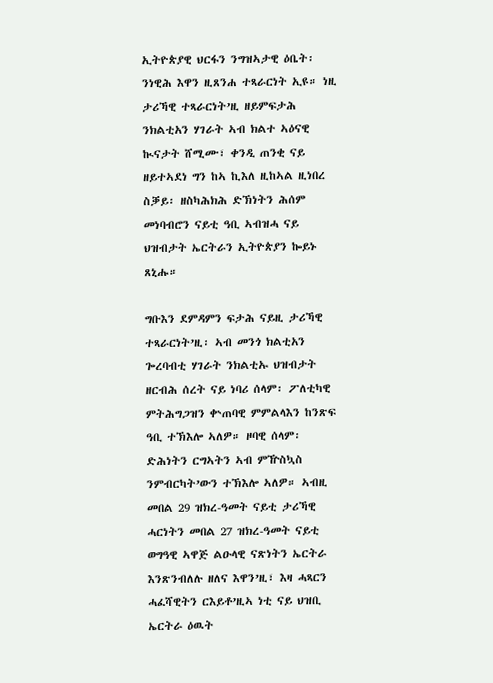ኢትዮጵያዊ ህርፋን ንግዝኣታዊ ዕቤት፡ ንነዊሕ እዋን ዚጸንሐ ተጻራርነት ኢዩ። ነዚ ታሪኻዊ ተጻራርነት’ዚ ዘይምፍታሕ ንክልቲአን ሃገራት ኣብ ክልተ ኣዕናዊ ኲናታት ሸሚሙ፣ ቀንዲ ጠንቂ ናይ ዘይተኣደነ ግን ከኣ ኪእለ ዚከኣል ዚነበረ ስቓይ፡ ዘስካሕክሕ ድኽነትን ሕሰም መነባብሮን ናይቲ ዓቢ ኣብዝሓ ናይ ህዝብታት ኤርትራን ኢትዮጵያን ኰይኑ ጸኒሑ።

ግቡእን ደምዳምን ፍታሕ ናይዚ ታሪኻዊ ተጻራርነት’ዚ፡ ኣብ መንጎ ክልቲአን ጐረባብቲ ሃገራት ንክልቲኡ ህዝብታት ዘርብሕ ሰረት ናይ ነባሪ ሰላም፡ ፖለቲካዊ ምትሕግጋዝን ቍጠባዊ ምምልላእን ከንጽፍ ዓቢ ተኽእሎ ኣለዎ። ዞባዊ ሰላም፡ ድሕነትን ርግኣትን ኣብ ምዅስኳስ ንምብርካት’ውን ተኽእሎ ኣለዎ። ኣብዚ መበል 29 ዝክረ-ዓመት ናይቲ ታሪኻዊ ሓርነትን መበል 27 ዝክረ-ዓመት ናይቲ ወግዓዊ ኣዋጅ ልዑላዊ ናጽነትን ኤርትራ እንጽንብለሉ ዘለና እዋን’ዚ፣ እዛ ሓጻርን ሓፈሻዊትን ርእይቶ’ዚኣ ነቲ ናይ ህዝቢ ኤርትራ ዕዉት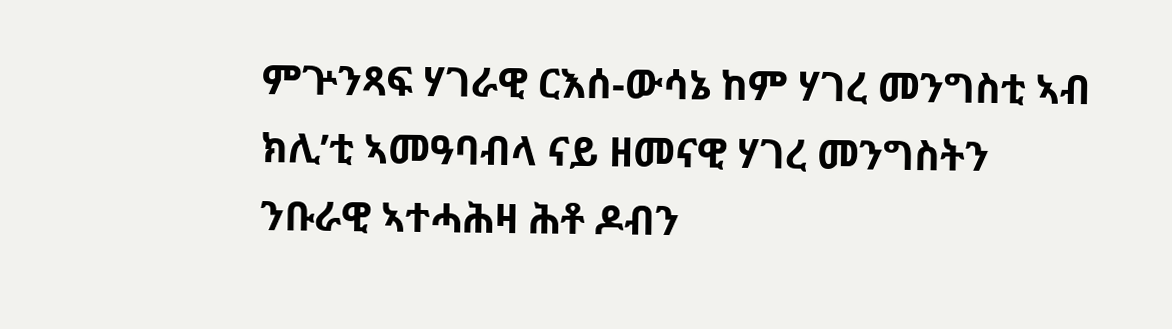ምጕንጻፍ ሃገራዊ ርእሰ-ውሳኔ ከም ሃገረ መንግስቲ ኣብ ክሊ’ቲ ኣመዓባብላ ናይ ዘመናዊ ሃገረ መንግስትን ንቡራዊ ኣተሓሕዛ ሕቶ ዶብን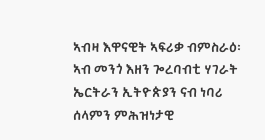ኣብዛ እዋናዊት ኣፍሪቃ ብምስራዕ፡ ኣብ መንጎ እዘን ጐረባብቲ ሃገራት ኤርትራን ኢትዮጵያን ናብ ነባሪ ሰላምን ምሕዝነታዊ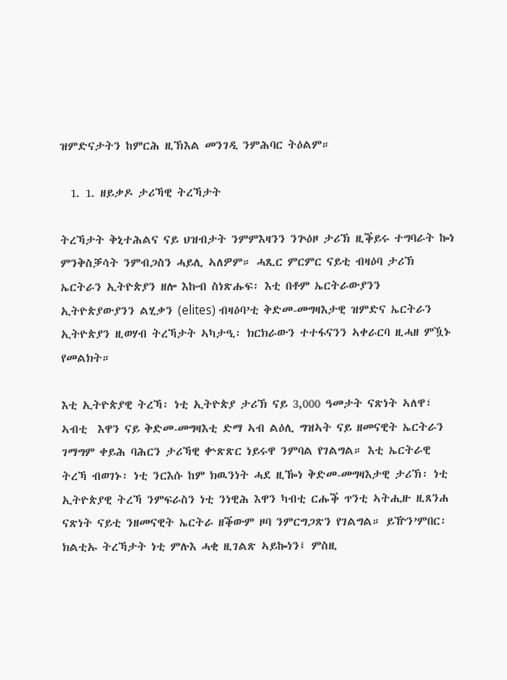ዝምድናታትን ከምርሕ ዚኽእል መንገዲ ንምሕባር ትዕልም።

  1. 1. ዘይቃዶ ታሪኻዊ ትረኻታት

ትረኻታት ቅኒተሕልና ናይ ህዝብታት ንምምእዛንን ንጕዕዞ ታሪኽ ዚቕይሩ ተግባራት ኰነ ምንቅስቓሳት ንምብጋስን ሓይሊ ኣለዎም። ሓጺር ምርምር ናይቲ ብዛዕባ ታሪኽ ኤርትራን ኢትዮጵያን ዘሎ እኩብ ስነጽሑፍ፡ እቲ በቶም ኤርትራውያንን ኢትዮጵያውያንን ልሂቃን (elites) ብዛዕባ’ቲ ቅድመ-መግዛእታዊ ዝምድና ኤርትራን ኢትዮጵያን ዚወሃብ ትረኻታት ኣካታዒ፡ ክርክራውን ተተፋናንን ኣቀራርባ ዚሓዘ ምዃኑ የመልክት።

እቲ ኢትዮጵያዊ ትረኻ፡ ነቲ ኢትዮጵያ ታሪኽ ናይ 3,000 ዓመታት ናጽነት ኣለዋ፣ ኣብቲ  እዋን ናይ ቅድመ-መግዛእቲ ድማ ኣብ ልዕሊ ግዝኣት ናይ ዘመናዊት ኤርትራን ገማግም ቀይሕ ባሕርን ታሪኻዊ ቍጽጽር ነይሩዋ ንምባል የገልግል። እቲ ኤርትራዊ ትረኻ ብወገኑ፡ ነቲ ንርእሱ ከም ክዉንነት ሓደ ዚዀነ ቅድመ-መግዛእታዊ ታሪኽ፡ ነቲ ኢትዮጵያዊ ትረኻ ንምፍራስን ነቲ ንነዊሕ እዋን ካብቲ ርሑቕ ጥንቲ ኣትሒዙ ዚጸንሐ ናጽነት ናይቲ ንዘመናዊት ኤርትራ ዘቕውም ዞባ ንምርግጋጽን የገልግል። ይዅን’ምበር፡ ክልቲኡ ትረኻታት ነቲ ምሉእ ሓቂ ዚገልጽ ኣይኰነን፤ ምስዚ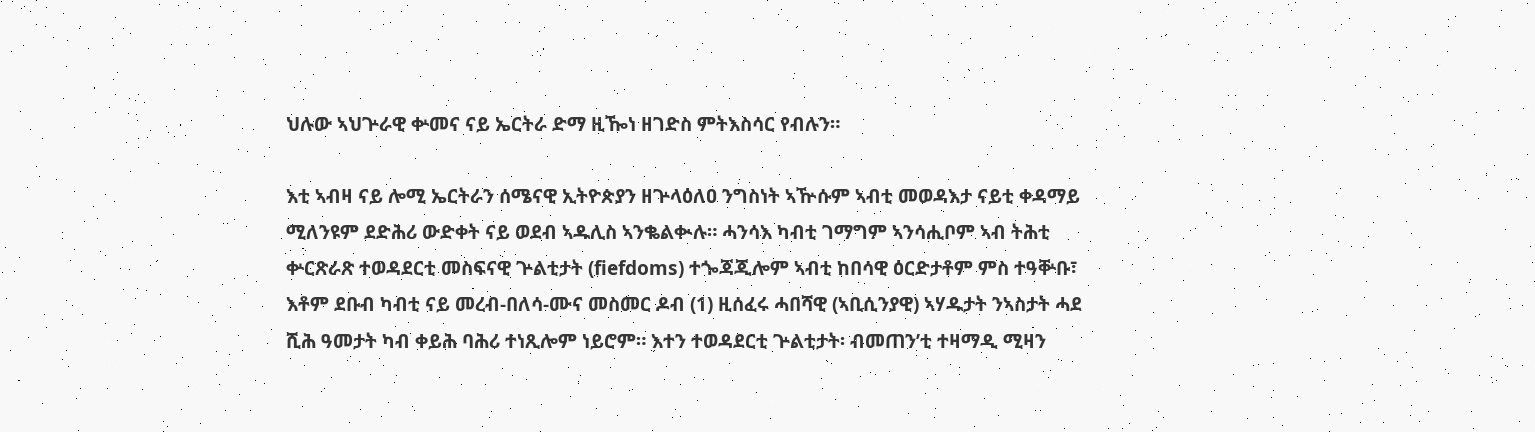ህሉው ኣህጕራዊ ቍመና ናይ ኤርትራ ድማ ዚዀነ ዘገድስ ምትእስሳር የብሉን።

እቲ ኣብዛ ናይ ሎሚ ኤርትራን ሰሜናዊ ኢትዮጵያን ዘጕላዕለዐ ንግስነት ኣዅሱም ኣብቲ መወዳእታ ናይቲ ቀዳማይ ሚለንዩም ደድሕሪ ውድቀት ናይ ወደብ ኣዱሊስ ኣንቈልቊሉ። ሓንሳእ ካብቲ ገማግም ኣንሳሒቦም ኣብ ትሕቲ ቍርጽራጽ ተወዳደርቲ መስፍናዊ ጕልቲታት (fiefdoms) ተጐጃጂሎም ኣብቲ ከበሳዊ ዕርድታቶም ምስ ተዓቝቡ፣ እቶም ደቡብ ካብቲ ናይ መረብ-በለሳ-ሙና መስመር ዶብ (1) ዚሰፈሩ ሓበሻዊ (ኣቢሲንያዊ) ኣሃዱታት ንኣስታት ሓደ ሺሕ ዓመታት ካብ ቀይሕ ባሕሪ ተነጺሎም ነይሮም። እተን ተወዳደርቲ ጕልቲታት፡ ብመጠን’ቲ ተዛማዲ ሚዛን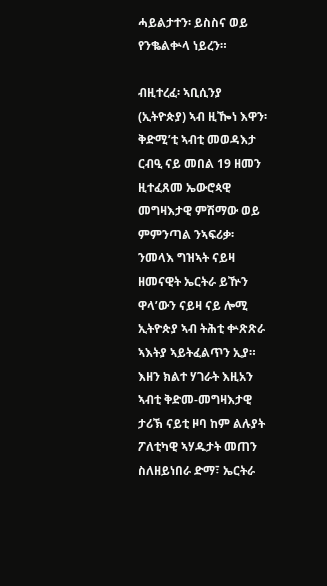ሓይልታተን፡ ይስስና ወይ የንቈልቍላ ነይረን።

ብዚተረፈ፡ ኣቢሲንያ (ኢትዮጵያ) ኣብ ዚዀነ እዋን፡ ቅድሚ’ቲ ኣብቲ መወዳእታ ርብዒ ናይ መበል 19 ዘመን ዚተፈጸመ ኤውሮጳዊ መግዛእታዊ ምሽማው ወይ ምምንጣል ንኣፍሪቃ፡ ንመላእ ግዝኣት ናይዛ ዘመናዊት ኤርትራ ይዅን ዋላ’ውን ናይዛ ናይ ሎሚ ኢትዮጵያ ኣብ ትሕቲ ቍጽጽራ ኣእትያ ኣይትፈልጥን ኢያ። እዘን ክልተ ሃገራት እዚአን ኣብቲ ቅድመ-መግዛእታዊ ታሪኽ ናይቲ ዞባ ከም ልሉያት ፖለቲካዊ ኣሃዱታት መጠን ስለዘይነበራ ድማ፣ ኤርትራ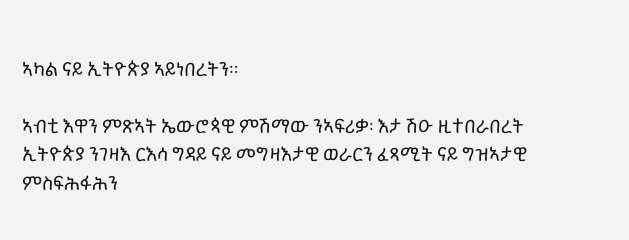ኣካል ናይ ኢትዮጵያ ኣይነበረትን።

ኣብቲ እዋን ምጽኣት ኤውሮጳዊ ምሽማው ንኣፍሪቃ፡ እታ ሽዑ ዚተበራበረት ኢትዮጵያ ንገዛእ ርእሳ ግዳይ ናይ መግዛእታዊ ወራርን ፈጻሚት ናይ ግዝኣታዊ ምስፍሕፋሕን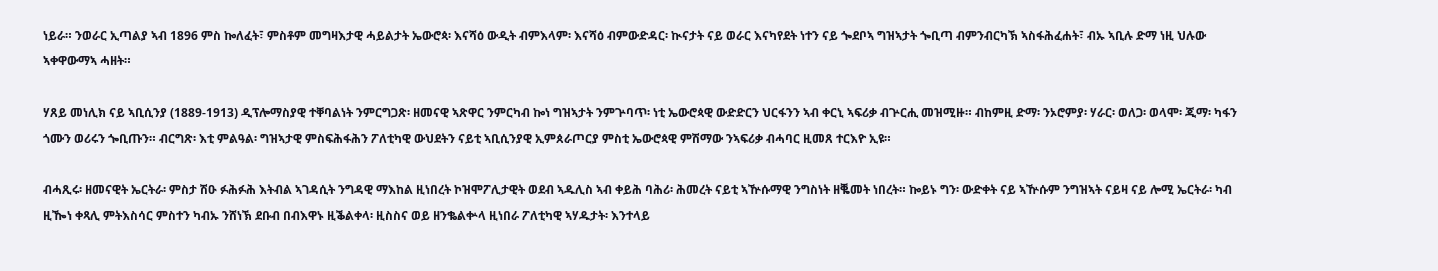ነይራ። ንወራር ኢጣልያ ኣብ 1896 ምስ ኰለፈት፣ ምስቶም መግዛእታዊ ሓይልታት ኤውሮጳ፡ እናሻዕ ውዲት ብምእላም፡ እናሻዕ ብምውድዳር፡ ኲናታት ናይ ወራር እናካየደት ነተን ናይ ጐደቦኣ ግዝኣታት ጐቢጣ ብምንብርካኽ ኣስፋሕፈሐት፣ ብኡ ኣቢሉ ድማ ነዚ ህሉው ኣቀዋውማኣ ሓዘት።

ሃጸይ መነሊክ ናይ ኣቢሲንያ (1889-1913) ዲፕሎማስያዊ ተቐባልነት ንምርግጋጽ፡ ዘመናዊ ኣጽዋር ንምርካብ ኰነ ግዝኣታት ንምጕባጥ፡ ነቲ ኤውሮጳዊ ውድድርን ህርፋንን ኣብ ቀርኒ ኣፍሪቃ ብጕርሒ መዝሚዙ። ብከምዚ ድማ፡ ንኦሮምያ፡ ሃራር፡ ወለጋ፡ ወላሞ፡ ጂማ፡ ካፋን ጎሙን ወሪሩን ጐቢጡን። ብርግጽ፡ እቲ ምልዓል፡ ግዝኣታዊ ምስፍሕፋሕን ፖለቲካዊ ውህደትን ናይቲ ኣቢሲንያዊ ኢምጰራጦርያ ምስቲ ኤውሮጳዊ ምሽማው ንኣፍሪቃ ብሓባር ዚመጸ ተርእዮ ኢዩ።

ብሓጺሩ፡ ዘመናዊት ኤርትራ፡ ምስታ ሽዑ ፉሕፉሕ እትብል ኣገዳሲት ንግዳዊ ማእከል ዚነበረት ኮዝሞፖሊታዊት ወደብ ኣዱሊስ ኣብ ቀይሕ ባሕሪ፡ ሕመረት ናይቲ ኣዅሱማዊ ንግስነት ዘቘመት ነበረት። ኰይኑ ግን፡ ውድቀት ናይ ኣዅሱም ንግዝኣት ናይዛ ናይ ሎሚ ኤርትራ፡ ካብ ዚዀነ ቀጻሊ ምትእስሳር ምስተን ካብኡ ንሸነኽ ደቡብ በብእዋኑ ዚቕልቀላ፡ ዚስስና ወይ ዘንቈልቍላ ዚነበራ ፖለቲካዊ ኣሃዱታት፡ እንተላይ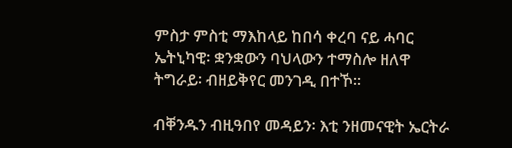ምስታ ምስቲ ማእከላይ ከበሳ ቀረባ ናይ ሓባር ኤትኒካዊ፡ ቋንቋውን ባህላውን ተማስሎ ዘለዋ ትግራይ፡ ብዘይቅየር መንገዲ በተኾ።

ብቐንዱን ብዚዓበየ መዳይን፡ እቲ ንዘመናዊት ኤርትራ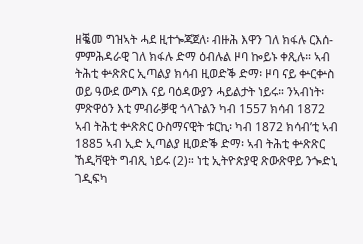ዘቘመ ግዝኣት ሓደ ዚተጐጃጀለ፡ ብዙሕ እዋን ገለ ክፋሉ ርእሰ-ምምሕዳራዊ ገለ ክፋሉ ድማ ዕብሉል ዞባ ኰይኑ ቀጺሉ። ኣብ ትሕቲ ቍጽጽር ኢጣልያ ክሳብ ዚወድቕ ድማ፡ ዞባ ናይ ቍርቍስ ወይ ዓውደ ውግእ ናይ ባዕዳውያን ሓይልታት ነይሩ። ንኣብነት፡ ምጽዋዕን እቲ ምብራቓዊ ጎላጉልን ካብ 1557 ክሳብ 1872 ኣብ ትሕቲ ቍጽጽር ዑስማናዊት ቱርኪ፡ ካብ 1872 ክሳብ’ቲ ኣብ 1885 ኣብ ኢድ ኢጣልያ ዚወድቕ ድማ፡ ኣብ ትሕቲ ቍጽጽር ኸዲቫዊት ግብጺ ነይሩ (2)። ነቲ ኢትዮጵያዊ ጽውጽዋይ ንጐድኒ ገዲፍካ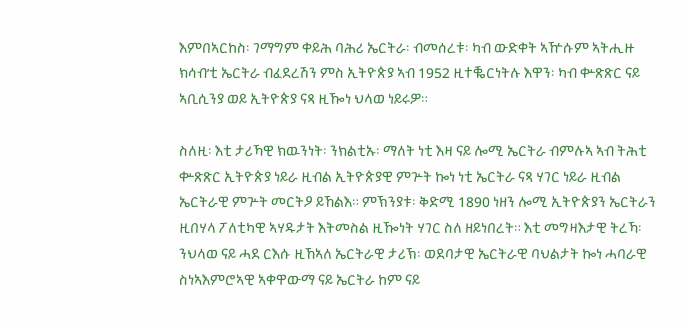እምበኣርከስ፡ ገማግም ቀይሕ ባሕሪ ኤርትራ፡ ብመሰረቱ፡ ካብ ውድቀት ኣዅሱም ኣትሒዙ ክሳብ’ቲ ኤርትራ ብፈደረሽን ምስ ኢትዮጵያ ኣብ 1952 ዚተቘርነትሉ እዋን፡ ካብ ቍጽጽር ናይ ኣቢሲንያ ወይ ኢትዮጵያ ናጻ ዚዀነ ህላወ ነይሩዎ።

ስለዚ፡ እቲ ታሪኻዊ ክዉንነት፡ ንክልቲኡ፡ ማለት ነቲ እዛ ናይ ሎሚ ኤርትራ ብምሉኣ ኣብ ትሕቲ ቍጽጽር ኢትዮጵያ ነይራ ዚብል ኢትዮጵያዊ ምጕት ኰነ ነቲ ኤርትራ ናጻ ሃገር ነይራ ዚብል ኤርትራዊ ምጕት መርትዖ ይኸልእ። ምኽንያቱ፡ ቅድሚ 1890 ነዘን ሎሚ ኢትዮጵያን ኤርትራን ዚበሃላ ፖለቲካዊ ኣሃዱታት እትመስል ዚዀነት ሃገር ስለ ዘይነበረት። እቲ መግዛእታዊ ትረኻ፡ ንህላወ ናይ ሓደ ርእሱ ዚኸኣለ ኤርትራዊ ታሪኽ፡ ወደባታዊ ኤርትራዊ ባህልታት ኰነ ሓባራዊ ስነኣእምሮኣዊ ኣቀዋውማ ናይ ኤርትራ ከም ናይ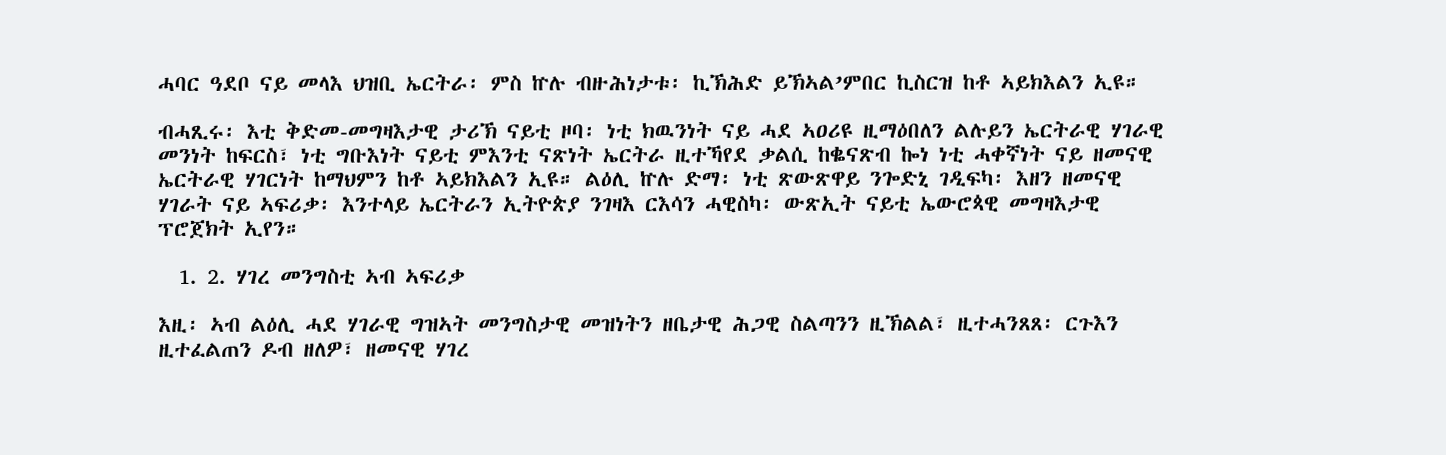ሓባር ዓደቦ ናይ መላእ ህዝቢ ኤርትራ፡ ምስ ኵሉ ብዙሕነታቱ፡ ኪኽሕድ ይኽኣል’ምበር ኪስርዝ ከቶ ኣይክእልን ኢዩ።

ብሓጺሩ፡ እቲ ቅድመ-መግዛእታዊ ታሪኽ ናይቲ ዞባ፡ ነቲ ክዉንነት ናይ ሓደ ኣዐሪዩ ዚማዕበለን ልሉይን ኤርትራዊ ሃገራዊ መንነት ከፍርስ፣ ነቲ ግቡእነት ናይቲ ምእንቲ ናጽነት ኤርትራ ዚተኻየደ ቃልሲ ከቈናጽብ ኰነ ነቲ ሓቀኛነት ናይ ዘመናዊ ኤርትራዊ ሃገርነት ከማህምን ከቶ ኣይክእልን ኢዩ። ልዕሊ ኵሉ ድማ፡ ነቲ ጽውጽዋይ ንጐድኒ ገዲፍካ፡ እዘን ዘመናዊ ሃገራት ናይ ኣፍሪቃ፡ እንተላይ ኤርትራን ኢትዮጵያ ንገዛእ ርእሳን ሓዊስካ፡ ውጽኢት ናይቲ ኤውሮጳዊ መግዛእታዊ ፕሮጀክት ኢየን።

  1. 2. ሃገረ መንግስቲ ኣብ ኣፍሪቃ

እዚ፡ ኣብ ልዕሊ ሓደ ሃገራዊ ግዝኣት መንግስታዊ መዝነትን ዘቤታዊ ሕጋዊ ስልጣንን ዚኽልል፣ ዚተሓንጸጸ፡ ርጉእን ዚተፈልጠን ዶብ ዘለዎ፣ ዘመናዊ ሃገረ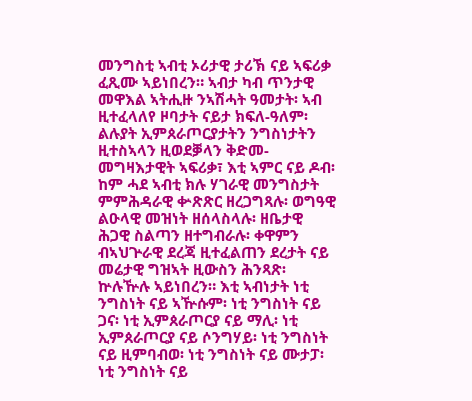መንግስቲ ኣብቲ ኦሪታዊ ታሪኽ ናይ ኣፍሪቃ ፈጺሙ ኣይነበረን። ኣብታ ካብ ጥንታዊ መዋእል ኣትሒዙ ንኣሽሓት ዓመታት፡ ኣብ ዚተፈላለየ ዞባታት ናይታ ክፍለ-ዓለም፡ ልሉያት ኢምጰራጦርያታትን ንግስነታትን ዚተስኣላን ዚወደቓላን ቅድመ-መግዛእታዊት ኣፍሪቃ፣ እቲ ኣምር ናይ ዶብ፡ ከም ሓደ ኣብቲ ክሉ ሃገራዊ መንግስታት ምምሕዳራዊ ቍጽጽር ዘረጋግጻሉ፡ ወግዓዊ ልዑላዊ መዝነት ዘሰላስላሉ፡ ዘቤታዊ ሕጋዊ ስልጣን ዘተግብራሉ፡ ቀዋምን ብኣህጕራዊ ደረጃ ዚተፈልጠን ደረታት ናይ መሬታዊ ግዝኣት ዚውስን ሕንጻጽ፡ ኵሉዅሉ ኣይነበረን። እቲ ኣብነታት ነቲ ንግስነት ናይ ኣዅሱም፡ ነቲ ንግስነት ናይ ጋና፡ ነቲ ኢምጰራጦርያ ናይ ማሊ፡ ነቲ ኢምጰራጦርያ ናይ ሶንግሃይ፡ ነቲ ንግስነት ናይ ዚምባብወ፡ ነቲ ንግስነት ናይ ሙታፓ፡ ነቲ ንግስነት ናይ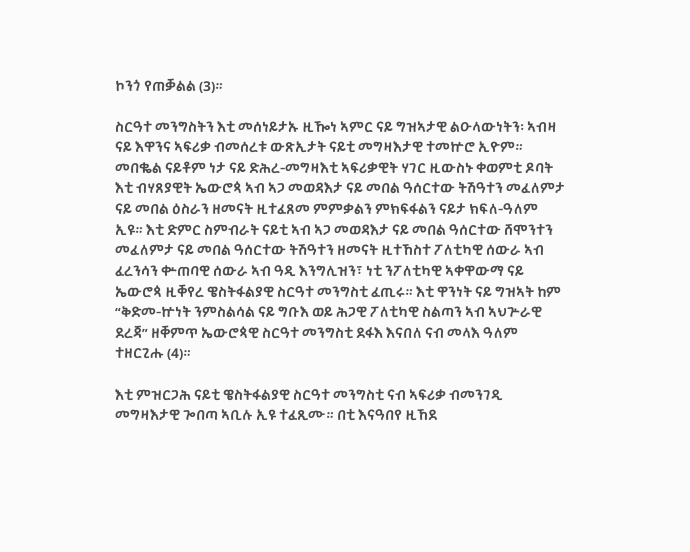ኮንጎ የጠቓልል (3)።

ስርዓተ መንግስትን እቲ መሰነይታኡ ዚዀነ ኣምር ናይ ግዝኣታዊ ልዑላውነትን፡ ኣብዛ ናይ እዋንና ኣፍሪቃ ብመሰረቱ ውጽኢታት ናይቲ መግዛእታዊ ተመኵሮ ኢዮም። መበቈል ናይቶም ነታ ናይ ድሕረ-መግዛእቲ ኣፍሪቃዊት ሃገር ዚውስኑ ቀወምቲ ዶባት እቲ ብሃጸያዊት ኤውሮጳ ኣብ ኣጋ መወዳእታ ናይ መበል ዓሰርተው ትሽዓተን መፈለምታ ናይ መበል ዕስራን ዘመናት ዚተፈጸመ ምምቃልን ምክፍፋልን ናይታ ክፍለ-ዓለም ኢዩ። እቲ ድምር ስምብራት ናይቲ ኣብ ኣጋ መወዳእታ ናይ መበል ዓሰርተው ሸሞንተን መፈለምታ ናይ መበል ዓሰርተው ትሽዓተን ዘመናት ዚተኸስተ ፖለቲካዊ ሰውራ ኣብ ፈረንሳን ቍጠባዊ ሰውራ ኣብ ዓዲ እንግሊዝን፣ ነቲ ንፖለቲካዊ ኣቀዋውማ ናይ ኤውሮጳ ዚቐየረ ዌስትፋልያዊ ስርዓተ መንግስቲ ፈጢሩ። እቲ ዋንነት ናይ ግዝኣት ከም “ቅድመ-ኵነት ንምስልሳል ናይ ግቡእ ወይ ሕጋዊ ፖለቲካዊ ስልጣን ኣብ ኣህጕራዊ ደረጃ” ዘቐምጥ ኤውሮጳዊ ስርዓተ መንግስቲ ደፋእ እናበለ ናብ መላእ ዓለም ተዘርጊሑ (4)።

እቲ ምዝርጋሕ ናይቲ ዌስትፋልያዊ ስርዓተ መንግስቲ ናብ ኣፍሪቃ ብመንገዲ መግዛእታዊ ጐበጣ ኣቢሉ ኢዩ ተፈጺሙ። በቲ እናዓበየ ዚኸደ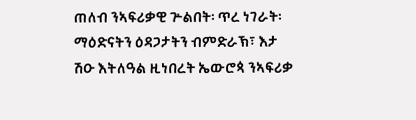ጠለብ ንኣፍሪቃዊ ጕልበት፡ ጥረ ነገራት፡ ማዕድናትን ዕዳጋታትን ብምድራኽ፣ እታ ሽዑ እትለዓል ዚነበረት ኤውሮጳ ንኣፍሪቃ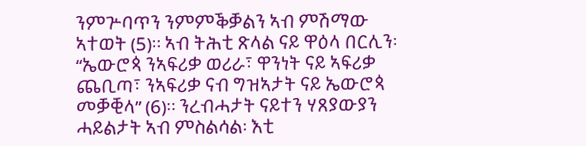ንምጕባጥን ንምምቕቓልን ኣብ ምሽማው ኣተወት (5)። ኣብ ትሕቲ ጽላል ናይ ዋዕላ በርሊን፡ “ኤውሮጳ ንኣፍሪቃ ወሪራ፣ ዋንነት ናይ ኣፍሪቃ ጨቢጣ፣ ንኣፍሪቃ ናብ ግዝኣታት ናይ ኤውሮጳ መቓቒላ” (6)። ንረብሓታት ናይተን ሃጸያውያን ሓይልታት ኣብ ምስልሳል፡ እቲ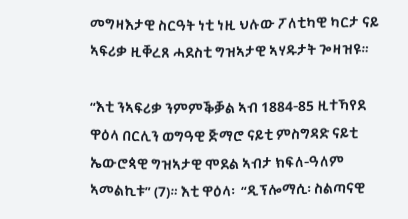መግዛእታዊ ስርዓት ነቲ ነዚ ህሉው ፖለቲካዊ ካርታ ናይ ኣፍሪቃ ዚቐረጸ ሓደስቲ ግዝኣታዊ ኣሃዱታት ጐዛዝዩ።

“እቲ ንኣፍሪቃ ንምምቕቓል ኣብ 1884-85 ዚተኻየደ ዋዕላ በርሊን ወግዓዊ ጅማሮ ናይቲ ምስግዳድ ናይቲ ኤውሮጳዊ ግዝኣታዊ ሞደል ኣብታ ክፍለ-ዓለም ኣመልኪቱ” (7)። እቲ ዋዕላ፡  “ዲፕሎማሲ፡ ስልጣናዊ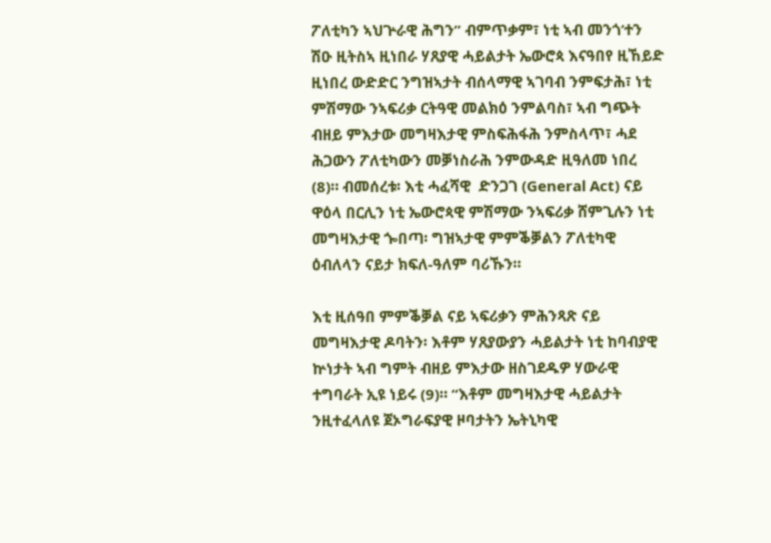ፖለቲካን ኣህጕራዊ ሕግን” ብምጥቃም፣ ነቲ ኣብ መንጎ’ተን ሽዑ ዚትስኣ ዚነበራ ሃጸያዊ ሓይልታት ኤውሮጳ እናዓበየ ዚኸይድ ዚነበረ ውድድር ንግዝኣታት ብሰላማዊ ኣገባብ ንምፍታሕ፣ ነቲ ምሽማው ንኣፍሪቃ ርትዓዊ መልክዕ ንምልባስ፣ ኣብ ግጭት ብዘይ ምእታው መግዛእታዊ ምስፍሕፋሕ ንምስላጥ፣ ሓደ ሕጋውን ፖለቲካውን መቓነስራሕ ንምውዳድ ዚዓለመ ነበረ (8)። ብመሰረቱ፡ እቲ ሓፈሻዊ  ድንጋገ (General Act) ናይ ዋዕላ በርሊን ነቲ ኤውሮጳዊ ምሽማው ንኣፍሪቃ ሸምጊሉን ነቲ መግዛእታዊ ጐበጣ፡ ግዝኣታዊ ምምቕቓልን ፖለቲካዊ ዕብለላን ናይታ ክፍለ-ዓለም ባሪኹን።

እቲ ዚሰዓበ ምምቕቓል ናይ ኣፍሪቃን ምሕንጻጽ ናይ መግዛእታዊ ዶባትን፡ እቶም ሃጸያውያን ሓይልታት ነቲ ከባብያዊ ኵነታት ኣብ ግምት ብዘይ ምእታው ዘስገደዱዎ ሃውራዊ ተግባራት ኢዩ ነይሩ (9)። “እቶም መግዛእታዊ ሓይልታት ንዚተፈላለዩ ጀኦግራፍያዊ ዞባታትን ኤትኒካዊ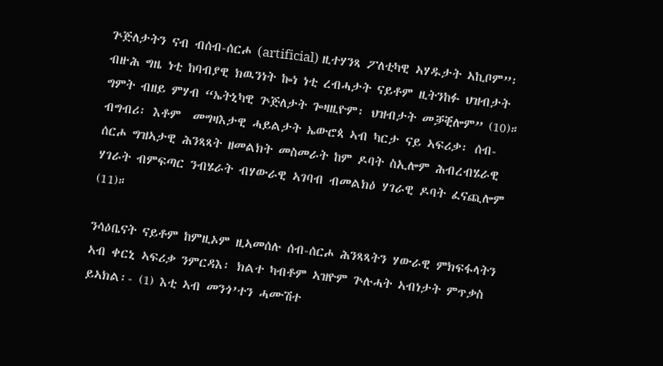ጕጅለታትን ናብ ብሰብ-ሰርሖ (artificial) ዚተሃንጻ ፖለቲካዊ ኣሃዱታት ኣኪቦም”፡ ብዙሕ ግዜ ነቲ ከባብያዊ ክዉንነት ኰነ ነቲ ረብሓታት ናይቶም ዚትንከፉ ህዝብታት ግምት ብዘይ ምሃብ “ኤትኒካዊ ጕጅለታት ጐዛዚዮም፡ ህዝብታት መቓቒሎም” (10)። ብግብሪ፡ እቶም  መግዛእታዊ ሓይልታት ኤውሮጳ ኣብ ካርታ ናይ ኣፍሪቃ፡ ሰብ-ሰርሖ ግዝኣታዊ ሕንጻጻት ዘመልክት መስመራት ከም ዶባት ስኢሎም ሕብረብሄራዊ ሃገራት ብምፍጣር ንብሄራት ብሃውራዊ ኣገባብ ብመልክዕ ሃገራዊ ዶባት ፈናጪሎም (11)።

ንሳዕቤናት ናይቶም ከምዚኦም ዚኣመሰሉ ሰብ-ሰርሖ ሕንጻጻትን ሃውራዊ ምክፍፋላትን ኣብ ቀርኒ ኣፍሪቃ ንምርዳእ፡ ክልተ ካብቶም ኣዝዮም ጕሉሓት ኣብነታት ምጥቃስ ይኣክል፡- (1) እቲ ኣብ መንጎ’ተን ሓሙሽተ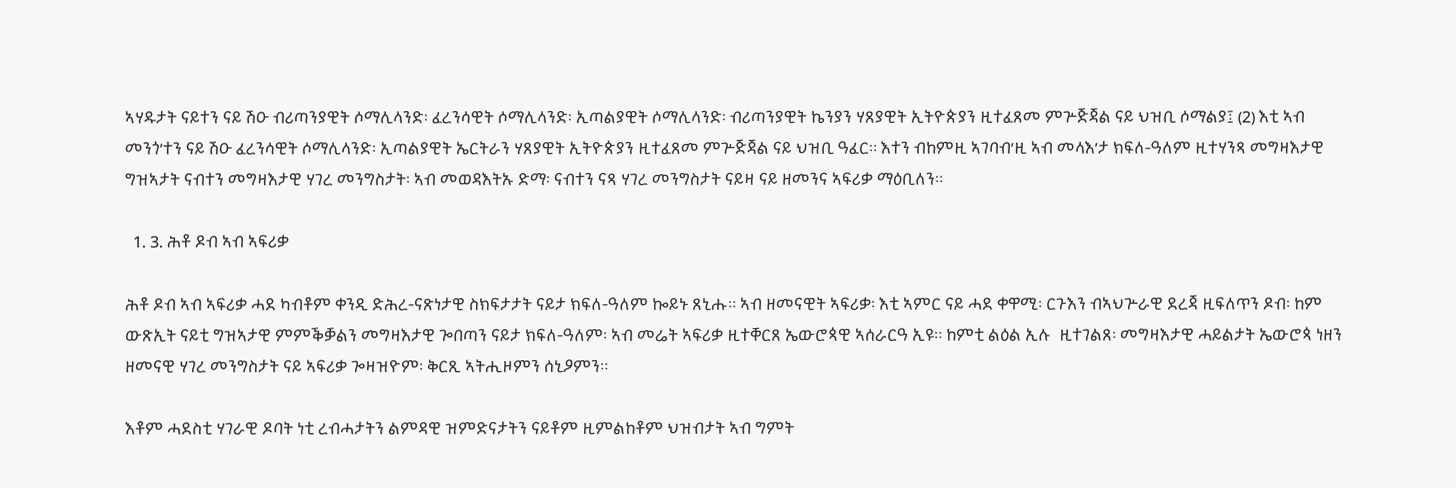ኣሃዱታት ናይተን ናይ ሽዑ ብሪጣንያዊት ሶማሊላንድ፡ ፈረንሳዊት ሶማሊላንድ፡ ኢጣልያዊት ሶማሊላንድ፡ ብሪጣንያዊት ኬንያን ሃጸያዊት ኢትዮጵያን ዚተፈጸመ ምጕጅጃል ናይ ህዝቢ ሶማልያ፤ (2) እቲ ኣብ መንጎ’ተን ናይ ሽዑ ፈረንሳዊት ሶማሊላንድ፡ ኢጣልያዊት ኤርትራን ሃጸያዊት ኢትዮጵያን ዚተፈጸመ ምጕጅጃል ናይ ህዝቢ ዓፈር። እተን ብከምዚ ኣገባብ’ዚ ኣብ መላእ’ታ ክፍለ-ዓለም ዚተሃንጻ መግዛእታዊ ግዝኣታት ናብተን መግዛእታዊ ሃገረ መንግስታት፡ ኣብ መወዳእትኡ ድማ፡ ናብተን ናጻ ሃገረ መንግስታት ናይዛ ናይ ዘመንና ኣፍሪቃ ማዕቢለን።

  1. 3. ሕቶ ዶብ ኣብ ኣፍሪቃ

ሕቶ ዶብ ኣብ ኣፍሪቃ ሓደ ካብቶም ቀንዲ ድሕረ-ናጽነታዊ ስክፍታታት ናይታ ክፍለ-ዓለም ኰይኑ ጸኒሑ። ኣብ ዘመናዊት ኣፍሪቃ፡ እቲ ኣምር ናይ ሓደ ቀዋሚ፡ ርጉእን ብኣህጕራዊ ደረጃ ዚፍለጥን ዶብ፡ ከም ውጽኢት ናይቲ ግዝኣታዊ ምምቕቓልን መግዛእታዊ ጐበጣን ናይታ ክፍለ-ዓለም፡ ኣብ መሬት ኣፍሪቃ ዚተቐርጸ ኤውሮጳዊ ኣሰራርዓ ኢዩ። ከምቲ ልዕል ኢሉ  ዚተገልጸ፡ መግዛእታዊ ሓይልታት ኤውሮጳ ነዘን ዘመናዊ ሃገረ መንግስታት ናይ ኣፍሪቃ ጐዛዝዮም፡ ቅርጺ ኣትሒዞምን ሰኒዖምን።

እቶም ሓደስቲ ሃገራዊ ዶባት ነቲ ረብሓታትን ልምዳዊ ዝምድናታትን ናይቶም ዚምልከቶም ህዝብታት ኣብ ግምት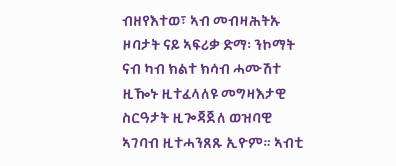ብዘየእተወ፣ ኣብ መብዛሕትኡ ዞባታት ናይ ኣፍሪቃ ድማ፡ ንኮማት ናብ ካብ ክልተ ክሳብ ሓሙሽተ ዚዀኑ ዚተፈላለዩ መግዛእታዊ ስርዓታት ዚጐጃጀለ ወዝባዊ ኣገባብ ዚተሓንጸጹ ኢዮም። ኣብቲ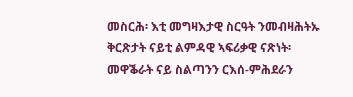መስርሕ፡ እቲ መግዛእታዊ ስርዓት ንመብዛሕትኡ ቅርጽታት ናይቲ ልምዳዊ ኣፍሪቃዊ ናጽነት፡ መዋቕራት ናይ ስልጣንን ርእሰ-ምሕደራን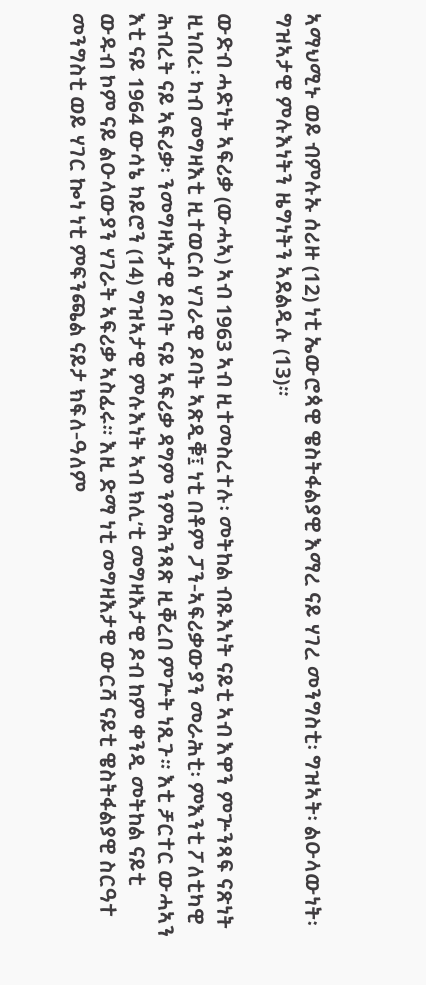ኣማህሚኑ ወይ ብምሉኡ ሰሪዙ (12) ነቲ ኤውሮጳዊ ዌስትፋልያዊ እማረ ናይ ሃገረ መንግስቲ፡ ግዝኣት፡ ልዑላውነት፡ ግዝኣታዊ ምሉእነትን ዜግነትን ኣደልዲሉ (13)።

ውድብ ሓድነት ኣፍሪቃ (ውሓኣ) ኣብ 1963 ኣብ ዚተመስረተሉ፡ መትከል ብጹእነት ናይቲ ኣብ እዋን ምጕንጻፍ ናጽነት ዚነበረ፡ ካብ መግዛእቲ ዚተወርሰ ሃገራዊ ዶባት ኣጽዲቑ፤ ነቲ በቶም ፓን-ኣፍሪቃውያን መራሕቲ፡ ምእንቲ ፖለቲካዊ ሕብረት ናይ ኣፍሪቃ፡ ንመግዛእታዊ ዶባት ናይ ኣፍሪቃ ዳግም ንምሕንጻጽ ዚቐረበ ምጕት ነጺጉ። እቲ ቻርተር ውሓኣን እቲ ናይ 1964 ውሳኔ ካይሮን (14) ግዝኣታዊ ምሉእነት ኣብ ክሊ’ቲ መግዛእታዊ ዶብ ከም ቀንዲ መትከል ናይቲ ውዱብ ኮም ናይ ልዑላውያን ሃገራት ኣፍሪቃ ኣስፊሩ። እዚ ድማ ነቲ መግዛእታዊ ውርሻ ናይቲ ዌስትፋልያዊ ስርዓተ መንግስቲ ወይ ሃገር ኰነ ነቲ ምፍንጫል ናይታ ክፍለ-ዓለም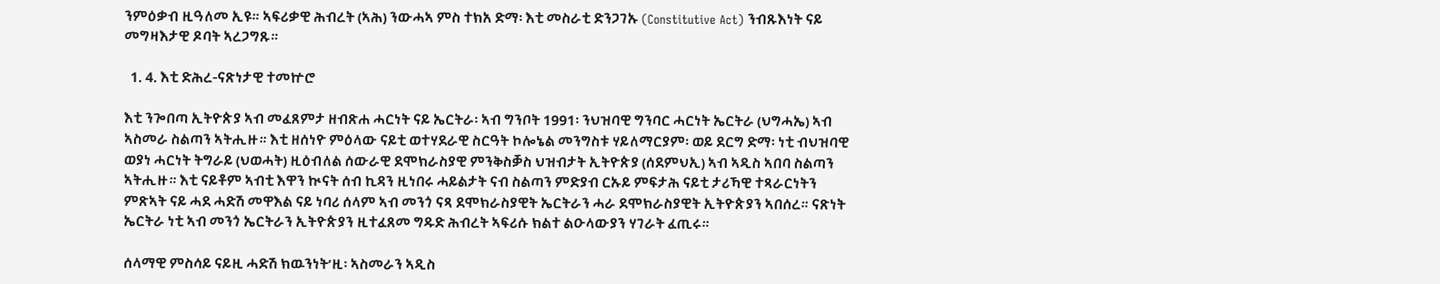ንምዕቃብ ዚዓለመ ኢዩ። ኣፍሪቃዊ ሕብረት (ኣሕ) ንውሓኣ ምስ ተክአ ድማ፡ እቲ መስራቲ ድንጋገኡ (Constitutive Act) ንብጹእነት ናይ መግዛእታዊ ዶባት ኣረጋግጹ።

  1. 4. እቲ ድሕረ-ናጽነታዊ ተመኵሮ

እቲ ንጐበጣ ኢትዮጵያ ኣብ መፈጸምታ ዘብጽሐ ሓርነት ናይ ኤርትራ፡ ኣብ ግንቦት 1991፡ ንህዝባዊ ግንባር ሓርነት ኤርትራ (ህግሓኤ) ኣብ ኣስመራ ስልጣን ኣትሒዙ። እቲ ዘሰነዮ ምዕላው ናይቲ ወተሃደራዊ ስርዓት ኮሎኔል መንግስቱ ሃይለማርያም፡ ወይ ደርግ ድማ፡ ነቲ ብህዝባዊ ወያነ ሓርነት ትግራይ (ህወሓት) ዚዕብለል ሰውራዊ ደሞክራስያዊ ምንቅስቓስ ህዝብታት ኢትዮጵያ (ሰደምህኢ) ኣብ ኣዲስ ኣበባ ስልጣን ኣትሒዙ። እቲ ናይቶም ኣብቲ እዋን ኲናት ሰብ ኪዳን ዚነበሩ ሓይልታት ናብ ስልጣን ምድያብ ርኡይ ምፍታሕ ናይቲ ታሪኻዊ ተጻራርነትን ምጽኣት ናይ ሓደ ሓድሽ መዋእል ናይ ነባሪ ሰላም ኣብ መንጎ ናጻ ደሞክራስያዊት ኤርትራን ሓራ ደሞክራስያዊት ኢትዮጵያን ኣበሰረ። ናጽነት ኤርትራ ነቲ ኣብ መንጎ ኤርትራን ኢትዮጵያን ዚተፈጸመ ግዱድ ሕብረት ኣፍሪሱ ክልተ ልዑላውያን ሃገራት ፈጢሩ።

ሰላማዊ ምስሳይ ናይዚ ሓድሽ ክዉንነት’ዚ፡ ኣስመራን ኣዲስ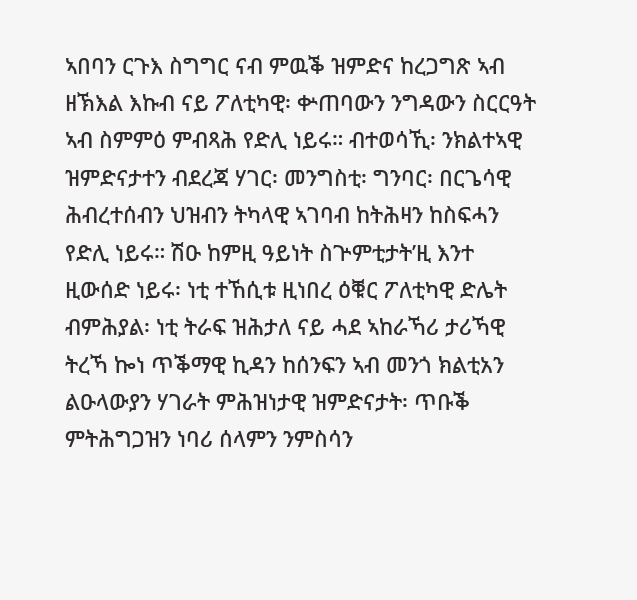ኣበባን ርጉእ ስግግር ናብ ምዉቕ ዝምድና ከረጋግጽ ኣብ ዘኽእል እኩብ ናይ ፖለቲካዊ፡ ቍጠባውን ንግዳውን ስርርዓት ኣብ ስምምዕ ምብጻሕ የድሊ ነይሩ። ብተወሳኺ፡ ንክልተኣዊ ዝምድናታተን ብደረጃ ሃገር፡ መንግስቲ፡ ግንባር፡ በርጌሳዊ ሕብረተሰብን ህዝብን ትካላዊ ኣገባብ ከትሕዛን ከስፍሓን የድሊ ነይሩ። ሽዑ ከምዚ ዓይነት ስጕምቲታት’ዚ እንተ ዚውሰድ ነይሩ፡ ነቲ ተኸሲቱ ዚነበረ ዕቑር ፖለቲካዊ ድሌት ብምሕያል፡ ነቲ ትራፍ ዝሕታለ ናይ ሓደ ኣከራኻሪ ታሪኻዊ ትረኻ ኰነ ጥቕማዊ ኪዳን ከሰንፍን ኣብ መንጎ ክልቲአን ልዑላውያን ሃገራት ምሕዝነታዊ ዝምድናታት፡ ጥቡቕ ምትሕግጋዝን ነባሪ ሰላምን ንምስሳን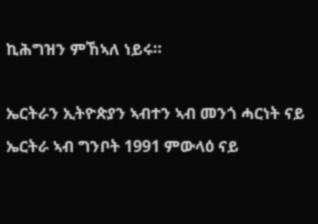ኪሕግዝን ምኸኣለ ነይሩ።

ኤርትራን ኢትዮጵያን ኣብተን ኣብ መንጎ ሓርነት ናይ ኤርትራ ኣብ ግንቦት 1991 ምውላዕ ናይ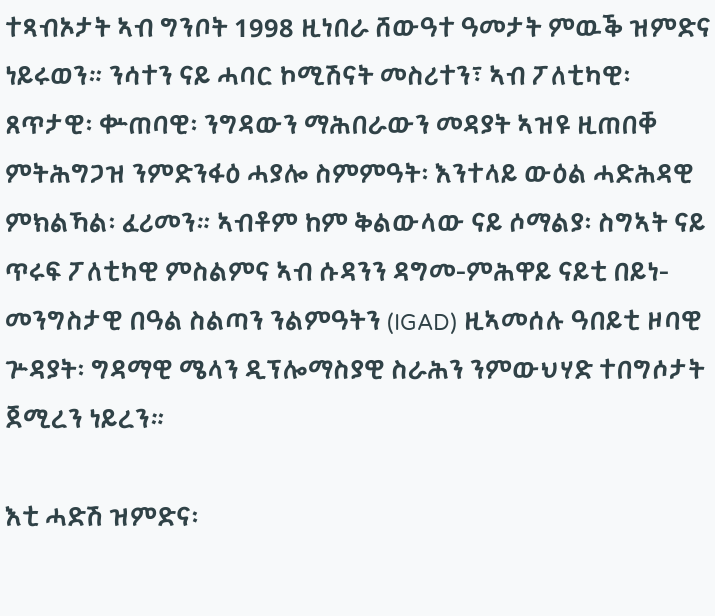ተጻብኦታት ኣብ ግንቦት 1998 ዚነበራ ሸውዓተ ዓመታት ምዉቕ ዝምድና ነይሩወን። ንሳተን ናይ ሓባር ኮሚሽናት መስሪተን፣ ኣብ ፖለቲካዊ፡ ጸጥታዊ፡ ቍጠባዊ፡ ንግዳውን ማሕበራውን መዳያት ኣዝዩ ዚጠበቐ ምትሕግጋዝ ንምድንፋዕ ሓያሎ ስምምዓት፡ እንተላይ ውዕል ሓድሕዳዊ ምክልኻል፡ ፈሪመን። ኣብቶም ከም ቅልውላው ናይ ሶማልያ፡ ስግኣት ናይ ጥሩፍ ፖለቲካዊ ምስልምና ኣብ ሱዳንን ዳግመ-ምሕዋይ ናይቲ በይነ-መንግስታዊ በዓል ስልጣን ንልምዓትን (IGAD) ዚኣመሰሉ ዓበይቲ ዞባዊ ጕዳያት፡ ግዳማዊ ሜላን ዲፕሎማስያዊ ስራሕን ንምውህሃድ ተበግሶታት ጀሚረን ነይረን።

እቲ ሓድሽ ዝምድና፡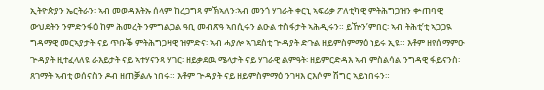ኢትዮጵያን ኤርትራን፡ ኣብ መወዳእትኡ ሰላም ከረጋግጻ ምኽኣለን፡ኣብ መንጎ ሃገራት ቀርኒ ኣፍሪቃ ፖለቲካዊ ምትሕግጋዝን ቍጠባዊ ውህደትን ንምድንፋዕ ከም ሕመረት ንምግልጋል ዓቢ መብጽዓ ኣበሲሩን ልዑል ተስፋታት ኣሕዲሩን። ይዅን’ምበር፡ ኣብ ትሕቲ’ቲ ኣጋጋዪ ግዳማዊ መርኣያታት ናይ ጥቡቕ ምትሕግጋዛዊ ዝምድና፡ ኣብ ሓያሎ ኣገደስቲ ጕዳያት ድጉል ዘይምስምማዕ ነይሩ ኢዩ። እቶም ዘየሰማምዑ ጕዳያት ዚተፈላለዩ ራእይታት ናይ ኣተሃናንጻ ሃገር፡ ዘይቃደዉ ሜላታት ናይ ሃገራዊ ልምዓት፡ ዘይምርድዳእ ኣብ ምስልሳል ንግዳዊ ፋይናንስ፡ ጸገማት ኣብቲ ወሰናስን ዶብ ዘጠቓልሉ ነበሩ። እቶም ጕዳያት ናይ ዘይምስምማዕ ንገዛእ ርእሶም ሽግር ኣይነበሩን።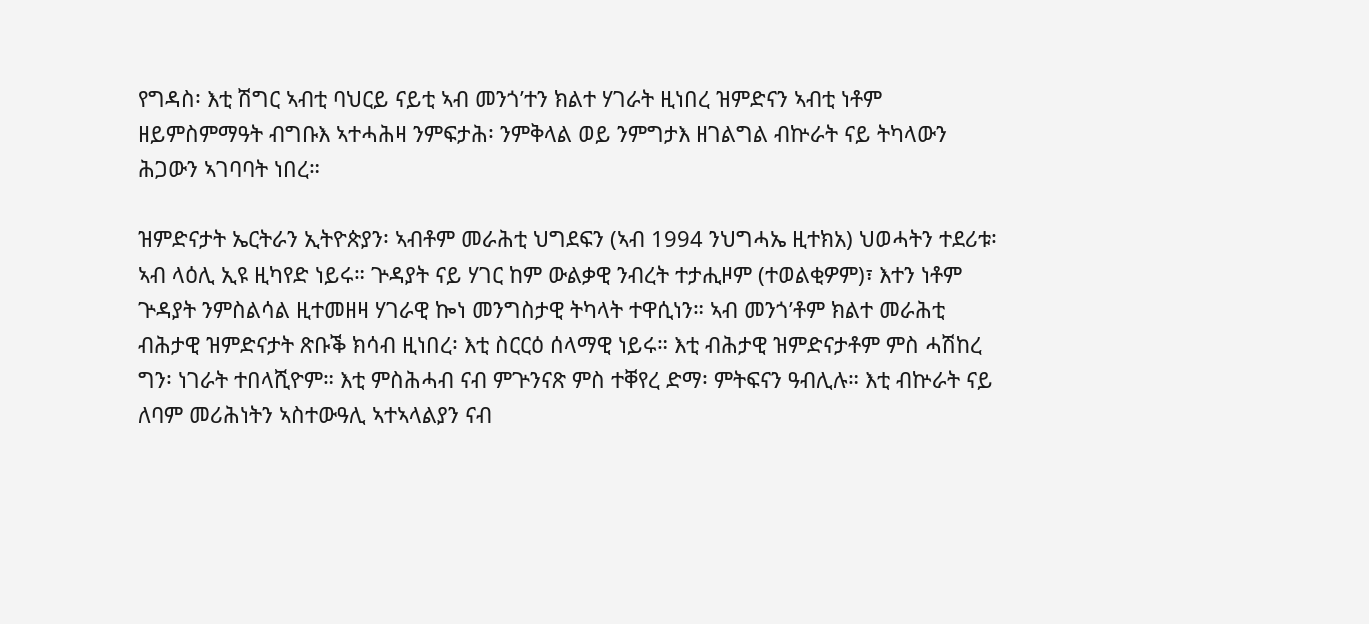የግዳስ፡ እቲ ሽግር ኣብቲ ባህርይ ናይቲ ኣብ መንጎ’ተን ክልተ ሃገራት ዚነበረ ዝምድናን ኣብቲ ነቶም ዘይምስምማዓት ብግቡእ ኣተሓሕዛ ንምፍታሕ፡ ንምቅላል ወይ ንምግታእ ዘገልግል ብኵራት ናይ ትካላውን ሕጋውን ኣገባባት ነበረ።

ዝምድናታት ኤርትራን ኢትዮጵያን፡ ኣብቶም መራሕቲ ህግደፍን (ኣብ 1994 ንህግሓኤ ዚተክአ) ህወሓትን ተደሪቱ፡ ኣብ ላዕሊ ኢዩ ዚካየድ ነይሩ። ጕዳያት ናይ ሃገር ከም ውልቃዊ ንብረት ተታሒዞም (ተወልቂዎም)፣ እተን ነቶም ጕዳያት ንምስልሳል ዚተመዘዛ ሃገራዊ ኰነ መንግስታዊ ትካላት ተዋሲነን። ኣብ መንጎ’ቶም ክልተ መራሕቲ ብሕታዊ ዝምድናታት ጽቡቕ ክሳብ ዚነበረ፡ እቲ ስርርዕ ሰላማዊ ነይሩ። እቲ ብሕታዊ ዝምድናታቶም ምስ ሓሽከረ ግን፡ ነገራት ተበላሺዮም። እቲ ምስሕሓብ ናብ ምጕንናጽ ምስ ተቐየረ ድማ፡ ምትፍናን ዓብሊሉ። እቲ ብኵራት ናይ ለባም መሪሕነትን ኣስተውዓሊ ኣተኣላልያን ናብ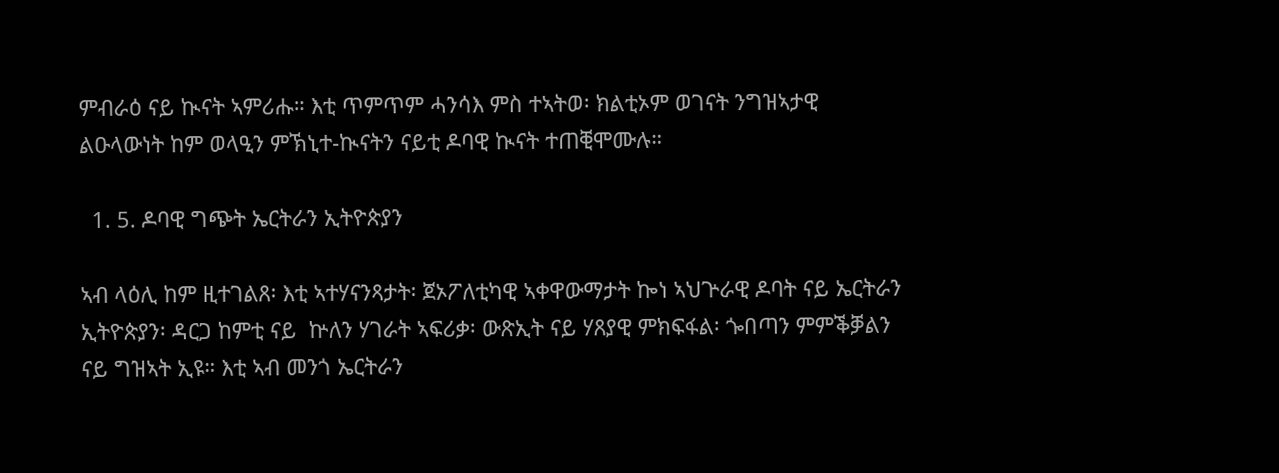ምብራዕ ናይ ኲናት ኣምሪሑ። እቲ ጥምጥም ሓንሳእ ምስ ተኣትወ፡ ክልቲኦም ወገናት ንግዝኣታዊ ልዑላውነት ከም ወላዒን ምኽኒተ-ኲናትን ናይቲ ዶባዊ ኲናት ተጠቒሞሙሉ።

  1. 5. ዶባዊ ግጭት ኤርትራን ኢትዮጵያን

ኣብ ላዕሊ ከም ዚተገልጸ፡ እቲ ኣተሃናንጻታት፡ ጀኦፖለቲካዊ ኣቀዋውማታት ኰነ ኣህጕራዊ ዶባት ናይ ኤርትራን ኢትዮጵያን፡ ዳርጋ ከምቲ ናይ  ኵለን ሃገራት ኣፍሪቃ፡ ውጽኢት ናይ ሃጸያዊ ምክፍፋል፡ ጐበጣን ምምቕቓልን ናይ ግዝኣት ኢዩ። እቲ ኣብ መንጎ ኤርትራን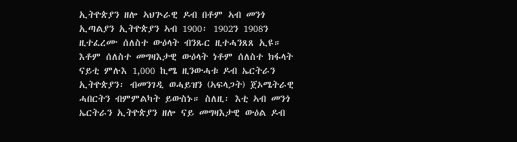ኢትዮጵያን ዘሎ ኣህጕራዊ ዶብ በቶም ኣብ መንጎ ኢጣልያን ኢትዮጵያን ኣብ 1900፡ 1902ን 1908ን ዚተፈረሙ ሰለስተ ውዕላት ብንጹር ዚተሓንጸጸ ኢዩ። እቶም ሰለስተ መግዛእታዊ ውዕላት ነቶም ሰለስተ ክፋላት ናይቲ ምሉእ 1,000 ኪሜ ዚንውሓቱ ዶብ ኤርትራን ኢትዮጵያን፡ ብመንገዲ ወሓይዝን (ኣፍላጋት) ጀኦሜትራዊ ሓበርትን ብምምልካት ይውስኑ። ስለዚ፡ እቲ ኣብ መንጎ ኤርትራን ኢትዮጵያን ዘሎ ናይ መግዛእታዊ ውዕል ዶብ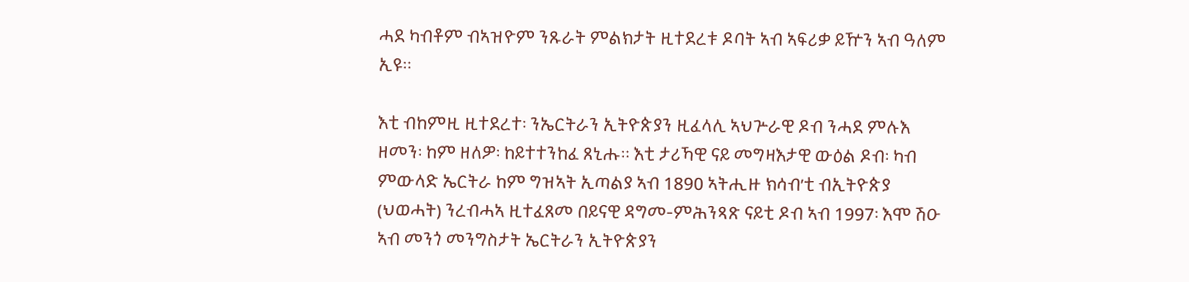ሓደ ካብቶም ብኣዝዮም ንጹራት ምልክታት ዚተደረቱ ዶባት ኣብ ኣፍሪቃ ይዅን ኣብ ዓለም ኢዩ።

እቲ ብከምዚ ዚተደረተ፡ ንኤርትራን ኢትዮጵያን ዚፈላሊ ኣህጕራዊ ዶብ ንሓደ ምሉእ ዘመን፡ ከም ዘለዎ፡ ከይተተንከፈ ጸኒሑ። እቲ ታሪኻዊ ናይ መግዛእታዊ ውዕል ዶብ፡ ካብ ምውላድ ኤርትራ ከም ግዝኣት ኢጣልያ ኣብ 1890 ኣትሒዙ ክሳብ’ቲ ብኢትዮጵያ (ህወሓት) ንረብሓኣ ዚተፈጸመ በይናዊ ዳግመ-ምሕንጻጽ ናይቲ ዶብ ኣብ 1997፡ እሞ ሽዑ ኣብ መንጎ መንግስታት ኤርትራን ኢትዮጵያን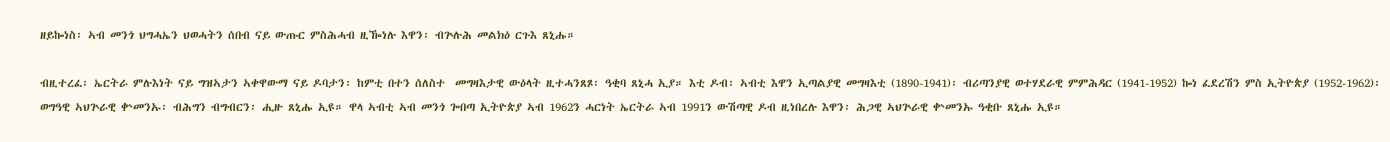ዘይኰነስ፡ ኣብ መንጎ ህግሓኤን ህወሓትን ሰበብ ናይ ውጡር ምስሕሓብ ዚዀነሉ እዋን፡ ብጕሉሕ መልክዕ ርጉእ ጸኒሑ።

ብዚተረፈ፡ ኤርትራ ምሉእነት ናይ ግዝኣታን ኣቀዋውማ ናይ ዶባታን፡ ከምቲ በተን ሰለስተ  መግዛእታዊ ውዕላት ዚተሓንጸጾ፡ ዓቂባ ጸኒሓ ኢያ። እቲ ዶብ፡ ኣብቲ እዋን ኢጣልያዊ መግዛእቲ (1890-1941)፡ ብሪጣንያዊ ወተሃደራዊ ምምሕዳር (1941-1952) ኰነ ፈደረሽን ምስ ኢትዮጵያ (1952-1962)፡ ወግዓዊ ኣህጕራዊ ቍመንኡ፡ ብሕግን ብግብርን፡ ሒዙ ጸኒሑ ኢዩ። ዋላ ኣብቲ ኣብ መንጎ ጐበጣ ኢትዮጵያ ኣብ 1962ን ሓርነት ኤርትራ ኣብ 1991ን ውሽጣዊ ዶብ ዚነበረሉ እዋን፡ ሕጋዊ ኣህጕራዊ ቍመንኡ ዓቂቡ ጸኒሑ ኢዩ።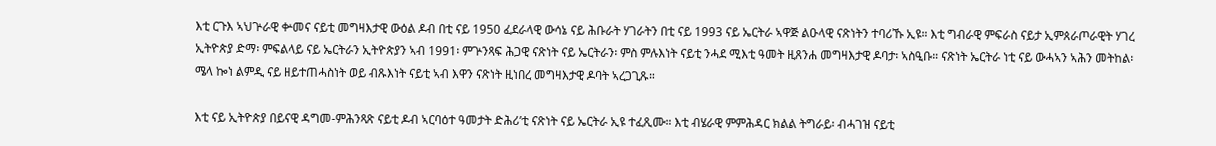እቲ ርጉእ ኣህጕራዊ ቍመና ናይቲ መግዛእታዊ ውዕል ዶብ በቲ ናይ 1950 ፈደራላዊ ውሳኔ ናይ ሕቡራት ሃገራትን በቲ ናይ 1993 ናይ ኤርትራ ኣዋጅ ልዑላዊ ናጽነትን ተባሪኹ ኢዩ። እቲ ግብራዊ ምፍራስ ናይታ ኢምጰራጦራዊት ሃገረ ኢትዮጵያ ድማ፡ ምፍልላይ ናይ ኤርትራን ኢትዮጵያን ኣብ 1991፡ ምጕንጻፍ ሕጋዊ ናጽነት ናይ ኤርትራን፡ ምስ ምሉእነት ናይቲ ንሓደ ሚእቲ ዓመት ዚጸንሐ መግዛእታዊ ዶባታ፡ ኣስዒቡ። ናጽነት ኤርትራ ነቲ ናይ ውሓኣን ኣሕን መትከል፡ ሜላ ኰነ ልምዲ ናይ ዘይተጠሓስነት ወይ ብጹእነት ናይቲ ኣብ እዋን ናጽነት ዚነበረ መግዛእታዊ ዶባት ኣረጋጊጹ።

እቲ ናይ ኢትዮጵያ በይናዊ ዳግመ-ምሕንጻጽ ናይቲ ዶብ ኣርባዕተ ዓመታት ድሕሪ’ቲ ናጽነት ናይ ኤርትራ ኢዩ ተፈጺሙ። እቲ ብሄራዊ ምምሕዳር ክልል ትግራይ፡ ብሓገዝ ናይቲ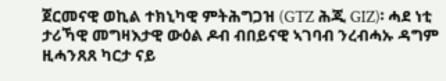ጀርመናዊ ወኪል ተክኒካዊ ምትሕግጋዝ (GTZ ሕጂ GIZ)፡ ሓደ ነቲ ታሪኻዊ መግዛእታዊ ውዕል ዶብ ብበይናዊ ኣገባብ ንረብሓኡ ዳግም ዚሓንጸጸ ካርታ ናይ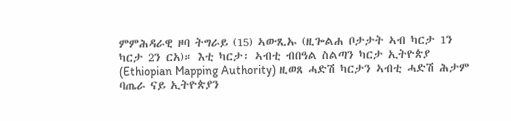ምምሕዳራዊ ዞባ ትግራይ (15) ኣውጺኡ (ዚጐልሐ ቦታታት ኣብ ካርታ 1ን ካርታ 2ን ርአ)። እቲ ካርታ፡ ኣብቲ ብበዓል ስልጣን ካርታ ኢትዮጵያ (Ethiopian Mapping Authority) ዚወጸ ሓድሽ ካርታን ኣብቲ ሓድሽ ሕታም ባጤራ ናይ ኢትዮጵያን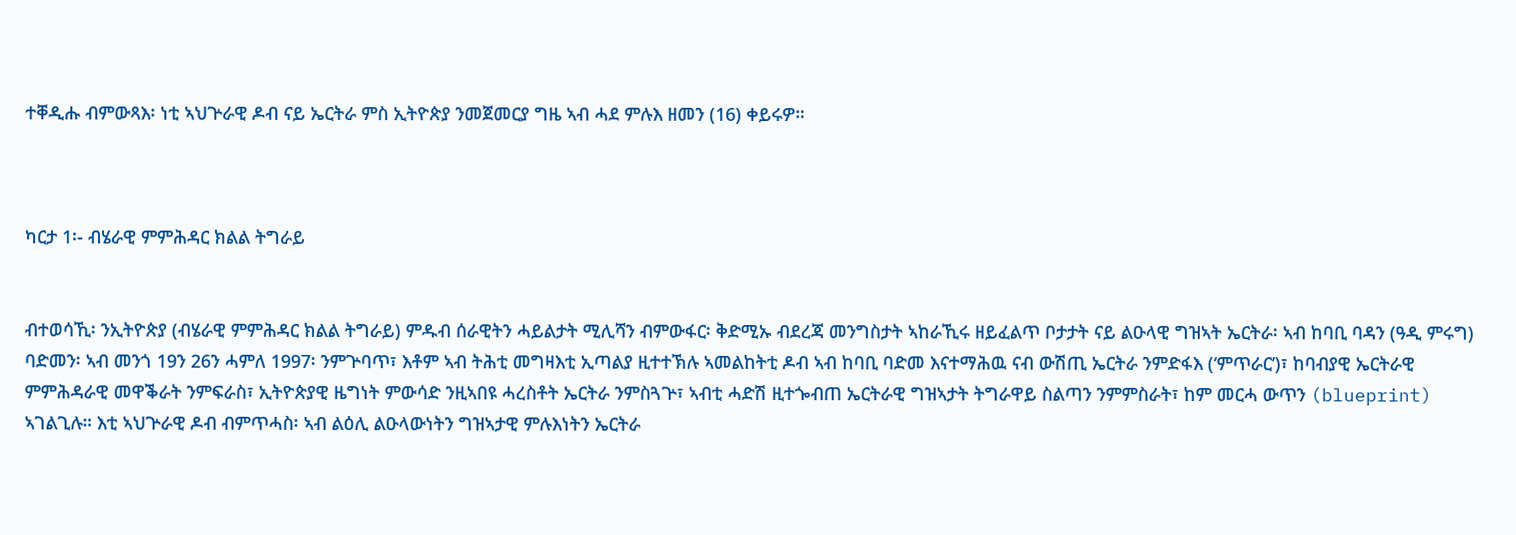ተቐዲሑ ብምውጻእ፡ ነቲ ኣህጕራዊ ዶብ ናይ ኤርትራ ምስ ኢትዮጵያ ንመጀመርያ ግዜ ኣብ ሓደ ምሉእ ዘመን (16) ቀይሩዎ።



ካርታ 1፡- ብሄራዊ ምምሕዳር ክልል ትግራይ


ብተወሳኺ፡ ንኢትዮጵያ (ብሄራዊ ምምሕዳር ክልል ትግራይ) ምዱብ ሰራዊትን ሓይልታት ሚሊሻን ብምውፋር፡ ቅድሚኡ ብደረጃ መንግስታት ኣከራኺሩ ዘይፈልጥ ቦታታት ናይ ልዑላዊ ግዝኣት ኤርትራ፡ ኣብ ከባቢ ባዳን (ዓዲ ምሩግ) ባድመን፡ ኣብ መንጎ 19ን 26ን ሓምለ 1997፡ ንምጕባጥ፣ እቶም ኣብ ትሕቲ መግዛእቲ ኢጣልያ ዚተተኽሉ ኣመልከትቲ ዶብ ኣብ ከባቢ ባድመ እናተማሕዉ ናብ ውሽጢ ኤርትራ ንምድፋእ (‘ምጥራር’)፣ ከባብያዊ ኤርትራዊ ምምሕዳራዊ መዋቕራት ንምፍራስ፣ ኢትዮጵያዊ ዜግነት ምውሳድ ንዚኣበዩ ሓረስቶት ኤርትራ ንምስጓጕ፣ ኣብቲ ሓድሽ ዚተጐብጠ ኤርትራዊ ግዝኣታት ትግራዋይ ስልጣን ንምምስራት፣ ከም መርሓ ውጥን (blueprint) ኣገልጊሉ። እቲ ኣህጕራዊ ዶብ ብምጥሓስ፡ ኣብ ልዕሊ ልዑላውነትን ግዝኣታዊ ምሉእነትን ኤርትራ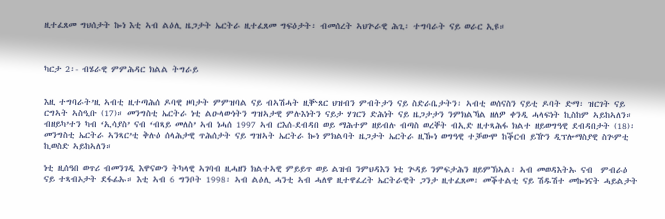ዚተፈጸመ ግህሰታት ኰነ እቲ ኣብ ልዕሊ ዜጋታት ኤርትራ ዚተፈጸመ ግፍዕታት፡ ብመሰረት ኣህጕራዊ ሕጊ፡ ተግባራት ናይ ወራር ኢዩ።



ካርታ 2፡- ብሄራዊ ምምሕዳር ክልል ትግራይ


እዚ ተግባራት’ዚ ኣብቲ ዚተጣሕሰ ዶባዊ ዞባታት ምምዝባል ናይ ብኣሽሓት ዚቝጸር ህዝብን ምብትታን ናይ ስድራቤታትን፡ ኣብቲ ወሰናስን ናይቲ ዶባት ድማ፡ ዝርገት ናይ ርግኣት ኣስዒቡ (17)። መንግስቲ ኤርትራ ነቲ ልዑላውነትን ግዝኣታዊ ምሉእነትን ናይታ ሃገርን ድሕነት ናይ ዜጋታታን ንምክልኻል ዘለዎ ቀንዲ ሓላፍነት ኪስከም ኣይከኣለን። ብዘይካ’ተን ካብ ‘ኢሳያስ’ ናብ ‘ብጻይ መለስ’ ኣብ ነሓሰ 1997 ኣብ ርእሰ-ደብዳበ ወይ ማሕተም ዘይብሉ ብጣስ ወረቐት ብኢድ ዚተጻሕፋ ክልተ ዘይወግዓዊ ደብዳበታት (18)፡ መንግስቲ ኤርትራ ኣንጻር’ቲ ቅሉዕ ሰላሕታዊ ጥሕሰታት ናይ ግዝኣት ኤርትራ ኰነ ምክልባት ዜጋታት ኤርትራ ዚዀነ ወግዓዊ ተቓውሞ ከቕርብ ይዅን ዲፕሎማስያዊ ስጕምቲ ኪወስድ ኣይከኣለን።

ነቲ ዚሰዓበ ወጥሪ ብመንገዲ እዋናውን ትካላዊ ኣገባብ ዚሓዘን ክልተኣዊ ምይይጥ ወይ ልዝብ ንምህዳእን ነቲ ጕዳይ ንምፍታሕን ዘይምኽኣል፡ ኣብ መወዳእትኡ ናብ  ምብራዕ ናይ ተጻብኦታት ደፋፊኡ። እቲ ኣብ 6 ግንቦት 1998፡ ኣብ ልዕሊ ሓንቲ ኣብ ሓለዋ ዚተዋፈረት ኤርትራዊት ጋንታ ዚተፈጸመ፡ መቕተልቲ ናይ ሽዱሽተ መኰነናት ሓይልታት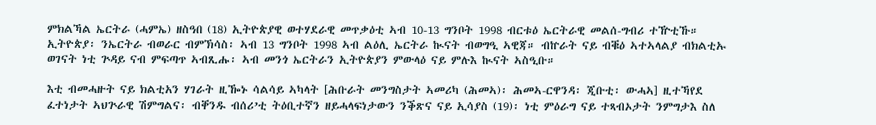ምክልኻል ኤርትራ (ሓምኤ) ዘስዓበ (18) ኢትዮጵያዊ ወተሃደራዊ መጥቃዕቲ ኣብ 10-13 ግንቦት 1998 ብርቱዕ ኤርትራዊ መልሰ-ግብሪ ተዅቲኹ። ኢትዮጵያ፡ ንኤርትራ ብወራር ብምኽሳስ፡ ኣብ 13 ግንቦት 1998 ኣብ ልዕሊ ኤርትራ ኲናት ብወግዒ ኣዊጃ። ብኵራት ናይ ብቑዕ ኣተኣላልያ ብክልቲኡ ወገናት ነቲ ጕዳይ ናብ ምፍጣጥ ኣብጺሑ፡ ኣብ መንጎ ኤርትራን ኢትዮጵያን ምውላዕ ናይ ምሉእ ኲናት ኣስዒቡ።

እቲ ብመሓዙት ናይ ክልቲአን ሃገራት ዚዀኑ ሳልሳይ ኣካላት [ሕቡራት መንግስታት ኣመሪካ (ሕመኣ)፡ ሕመኣ-ርዋንዳ፡ ጂቡቲ፡ ውሓኣ] ዚተኻየደ ፈተነታት ኣህጕራዊ ሽምግልና፡ ብቐንዱ ብሰሪ’ቲ ትዕቢተኛን ዘይሓላፍነታውን ንቕጽና ናይ ኢሳያስ (19)፡ ነቲ ምዕራግ ናይ ተጻብኦታት ንምግታእ ስለ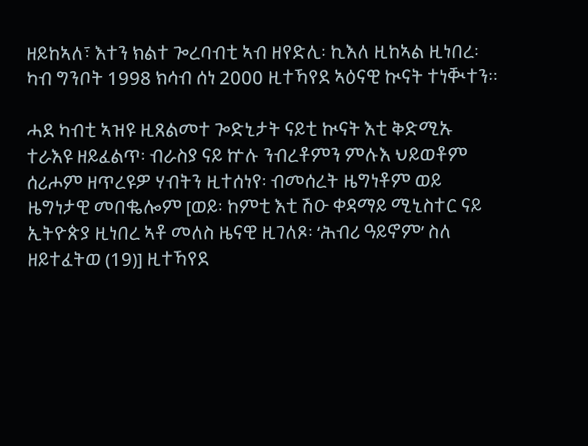ዘይከኣለ፣ እተን ክልተ ጐረባብቲ ኣብ ዘየድሊ፡ ኪእለ ዚከኣል ዚነበረ፡ ካብ ግንቦት 1998 ክሳብ ሰነ 2000 ዚተኻየደ ኣዕናዊ ኲናት ተነቚተን።

ሓደ ካብቲ ኣዝዩ ዚጸልመተ ጐድኒታት ናይቲ ኲናት እቲ ቅድሚኡ ተራእዩ ዘይፈልጥ፡ ብራስያ ናይ ኵሉ ንብረቶምን ምሉእ ህይወቶም ሰሪሖም ዘጥረዩዎ ሃብትን ዚተሰነየ፡ ብመሰረት ዜግነቶም ወይ ዜግነታዊ መበቈሎም [ወይ፡ ከምቲ እቲ ሽዑ ቀዳማይ ሚኒስተር ናይ ኢትዮጵያ ዚነበረ ኣቶ መለስ ዜናዊ ዚገለጾ፡ ‘ሕብሪ ዓይኖም’ ስለ ዘይተፈትወ (19)] ዚተኻየደ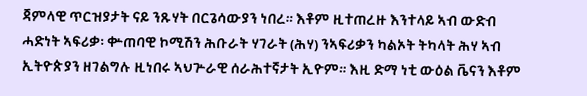ጃምላዊ ጥርዝያታት ናይ ንጹሃት በርጌሳውያን ነበረ። እቶም ዚተጠረዙ እንተላይ ኣብ ውድብ ሓድነት ኣፍሪቃ፡ ቍጠባዊ ኮሚሽን ሕቡራት ሃገራት (ሕሃ) ንኣፍሪቃን ካልኦት ትካላት ሕሃ ኣብ ኢትዮጵያን ዘገልግሉ ዚነበሩ ኣህጕራዊ ሰራሕተኛታት ኢዮም። እዚ ድማ ነቲ ውዕል ቬናን እቶም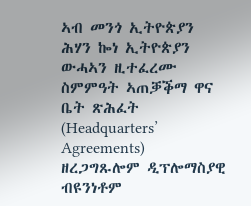ኣብ መንጎ ኢትዮጵያን ሕሃን ኰነ ኢትዮጵያን ውሓኣን ዚተፈረሙ ስምምዓት ኣጠቓቕማ ዋና ቤት ጽሕፈት (Headquarters’ Agreements) ዘረጋግጹሎም ዲፕሎማስያዊ ብዩንነቶም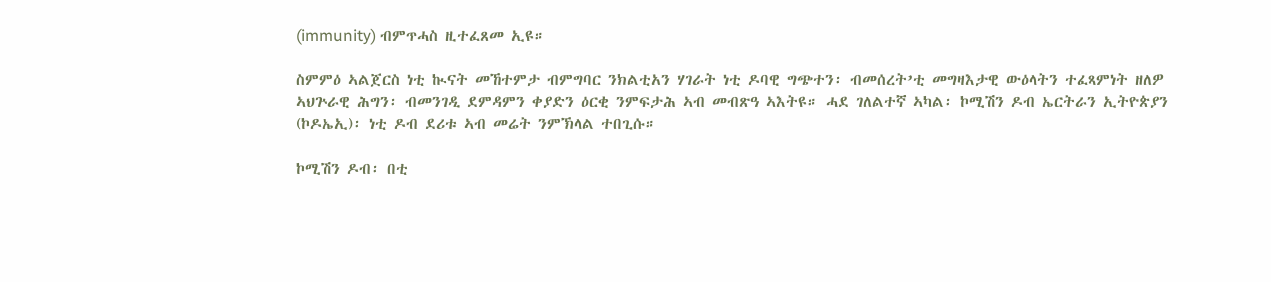(immunity) ብምጥሓስ ዚተፈጸመ ኢዩ።

ስምምዕ ኣልጀርስ ነቲ ኲናት መኸተምታ ብምግባር ንክልቲአን ሃገራት ነቲ ዶባዊ ግጭተን፡ ብመሰረት’ቲ መግዛእታዊ ውዕላትን ተፈጻምነት ዘለዎ ኣህጕራዊ ሕግን፡ ብመንገዲ ደምዳምን ቀያድን ዕርቂ ንምፍታሕ ኣብ መብጽዓ ኣእትዩ። ሓደ ገለልተኛ ኣካል፡ ኮሚሽን ዶብ ኤርትራን ኢትዮጵያን (ኮዶኤኢ)፡ ነቲ ዶብ ደሪቱ ኣብ መሬት ንምኽላል ተበጊሱ።

ኮሚሽን ዶብ፡ በቲ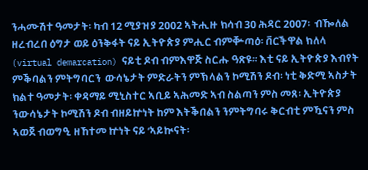ንሓሙሽተ ዓመታት፡ ካብ 12 ሚያዝያ 2002 ኣትሒዙ ክሳብ 30 ሕዳር 2007፡  ብዀለል ዘረብረበ ዕግታ ወይ ዕንቅፋት ናይ ኢትዮጵያ ምሒር ብምቝጣዕ፡ ቨርችዋል ክለላ (virtual demarcation) ናይቲ ዶብ ብምእዋጅ ስርሑ ዓጽዩ። እቲ ናይ ኢትዮጵያ እብየት ምቕባልን ምትግባርን  ውሳኔታት ምድራትን ምኽላልን ኮሚሽን ዶብ፡ ነቲ ቅድሚ ኣስታት ክልተ ዓመታት፡ ቀዳማይ ሚኒስተር ኣቢይ ኣሕመድ ኣብ ስልጣን ምስ መጸ፡ ኢትዮጵያ ንውሳኔታት ኮሚሽን ዶብ ብዘይኵነት ከም እትቕበልን ንምትግባሩ ቅርብቲ ምዃናን ምስ ኣወጀ ብወግዒ ዘኸተመ ኵነት ናይ ‘ኣይኲናት፡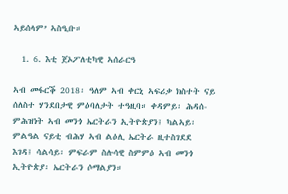ኣይሰላም’ ኣስዒቡ።

  1. 6. እቲ ጀኦፖለቲካዊ ኣሰራርዓ

ኣብ መፋርቕ 2018፡ ዓለም ኣብ ቀርኒ ኣፍሪቃ ክስተት ናይ ሰለስተ ሃንደበታዊ ምዕባለታት ተዓዚባ። ቀዳምይ፡ ሕዳሰ-ምሕዝነት ኣብ መንጎ ኤርትራን ኢትዮጵያን፤ ካልኣይ፡ ምልዓል ናይቲ ብሕሃ ኣብ ልዕሊ ኤርትራ ዚተስገደደ እገዳ፤ ሳልሳይ፡ ምፍራም ስሉሳዊ ስምምዕ ኣብ መንጎ ኢትዮጵያ፡ ኤርትራን ሶማልያን።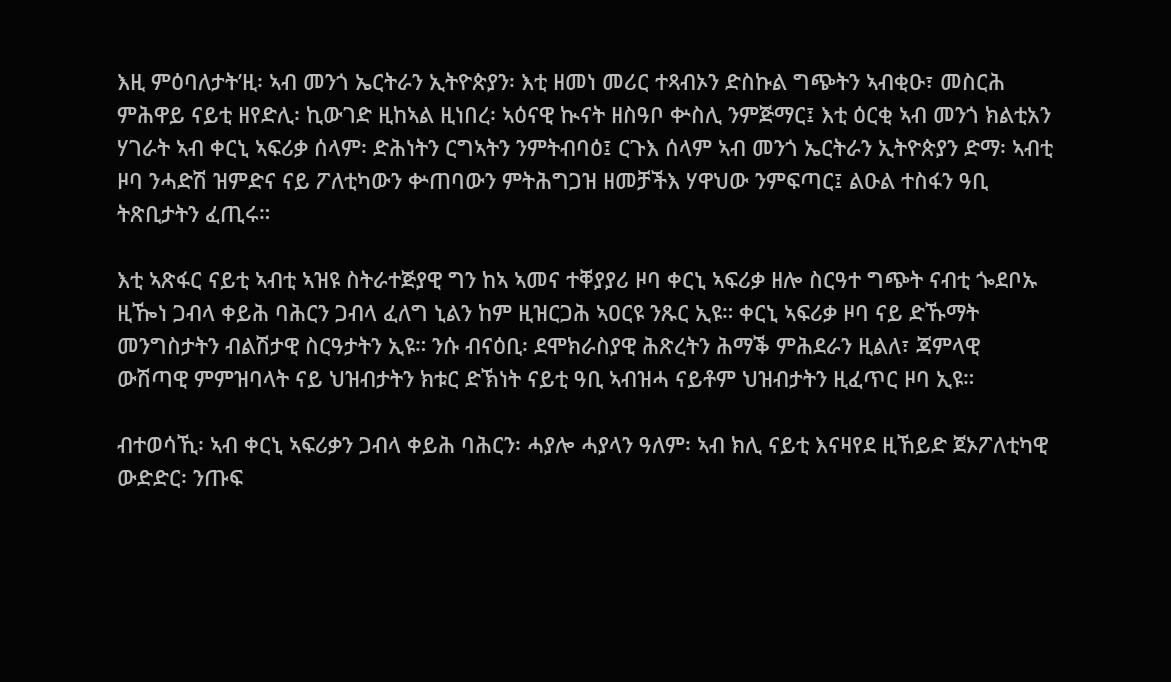እዚ ምዕባለታት’ዚ፡ ኣብ መንጎ ኤርትራን ኢትዮጵያን፡ እቲ ዘመነ መሪር ተጻብኦን ድስኩል ግጭትን ኣብቂዑ፣ መስርሕ ምሕዋይ ናይቲ ዘየድሊ፡ ኪውገድ ዚከኣል ዚነበረ፡ ኣዕናዊ ኲናት ዘስዓቦ ቍስሊ ንምጅማር፤ እቲ ዕርቂ ኣብ መንጎ ክልቲአን ሃገራት ኣብ ቀርኒ ኣፍሪቃ ሰላም፡ ድሕነትን ርግኣትን ንምትብባዕ፤ ርጉእ ሰላም ኣብ መንጎ ኤርትራን ኢትዮጵያን ድማ፡ ኣብቲ ዞባ ንሓድሽ ዝምድና ናይ ፖለቲካውን ቍጠባውን ምትሕግጋዝ ዘመቻችእ ሃዋህው ንምፍጣር፤ ልዑል ተስፋን ዓቢ ትጽቢታትን ፈጢሩ።

እቲ ኣጽፋር ናይቲ ኣብቲ ኣዝዩ ስትራተጅያዊ ግን ከኣ ኣመና ተቐያያሪ ዞባ ቀርኒ ኣፍሪቃ ዘሎ ስርዓተ ግጭት ናብቲ ጐደቦኡ ዚዀነ ጋብላ ቀይሕ ባሕርን ጋብላ ፈለግ ኒልን ከም ዚዝርጋሕ ኣዐርዩ ንጹር ኢዩ። ቀርኒ ኣፍሪቃ ዞባ ናይ ድኹማት መንግስታትን ብልሽታዊ ስርዓታትን ኢዩ። ንሱ ብናዕቢ፡ ደሞክራስያዊ ሕጽረትን ሕማቕ ምሕደራን ዚልለ፣ ጃምላዊ ውሽጣዊ ምምዝባላት ናይ ህዝብታትን ክቱር ድኽነት ናይቲ ዓቢ ኣብዝሓ ናይቶም ህዝብታትን ዚፈጥር ዞባ ኢዩ።

ብተወሳኺ፡ ኣብ ቀርኒ ኣፍሪቃን ጋብላ ቀይሕ ባሕርን፡ ሓያሎ ሓያላን ዓለም፡ ኣብ ክሊ ናይቲ እናዛየደ ዚኸይድ ጀኦፖለቲካዊ ውድድር፡ ንጡፍ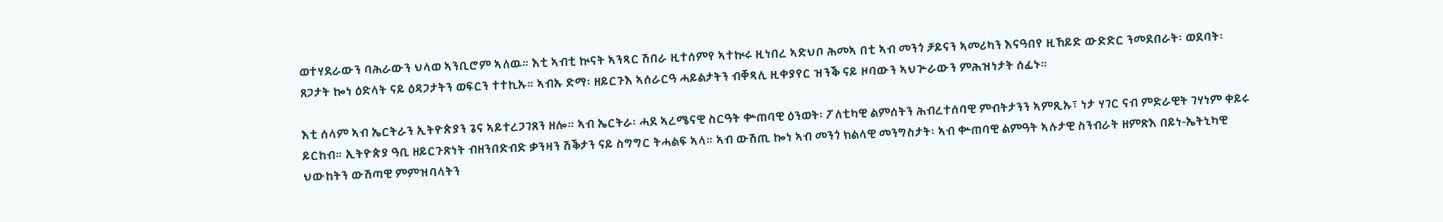ወተሃደራውን ባሕራውን ህላወ ኣንቢሮም ኣለዉ። እቲ ኣብቲ ኲናት ኣንጻር ሽበራ ዚተሰምየ ኣተኲሩ ዚነበረ ኣድህቦ ሕመኣ በቲ ኣብ መንጎ ቻይናን ኣመሪካን እናዓበየ ዚኸይድ ውድድር ንመደበራት፡ ወደባት፡ ጸጋታት ኰነ ዕድላት ናይ ዕዳጋታትን ወፍርን ተተኪኡ። ኣብኡ ድማ፡ ዘይርጉእ ኣሰራርዓ ሓይልታትን ብቐጻሊ ዚቀያየር ዝንቕ ናይ ዞባውን ኣህጕራውን ምሕዝነታት ሰፊኑ።

እቲ ሰላም ኣብ ኤርትራን ኢትዮጵያን ጌና ኣይተረጋገጸን ዘሎ። ኣብ ኤርትራ፡ ሓደ ኣረሜናዊ ስርዓት ቍጠባዊ ዕንወት፡ ፖለቲካዊ ልምሰትን ሕብረተሰባዊ ምብትታንን ኣምጺኡ፣ ነታ ሃገር ናብ ምድራዊት ገሃነም ቀይሩ ይርከብ። ኢትዮጵያ ዓቢ ዘይርጉጽነት ብዘንበድብድ ቃንዛን ሽቕታን ናይ ስግግር ትሓልፍ ኣላ። ኣብ ውሽጢ ኰነ ኣብ መንጎ ክልላዊ መንግስታት፡ ኣብ ቍጠባዊ ልምዓት ኣሉታዊ ስንብራት ዘምጽእ በይነ-ኤትኒካዊ ህውከትን ውሽጣዊ ምምዝባላትን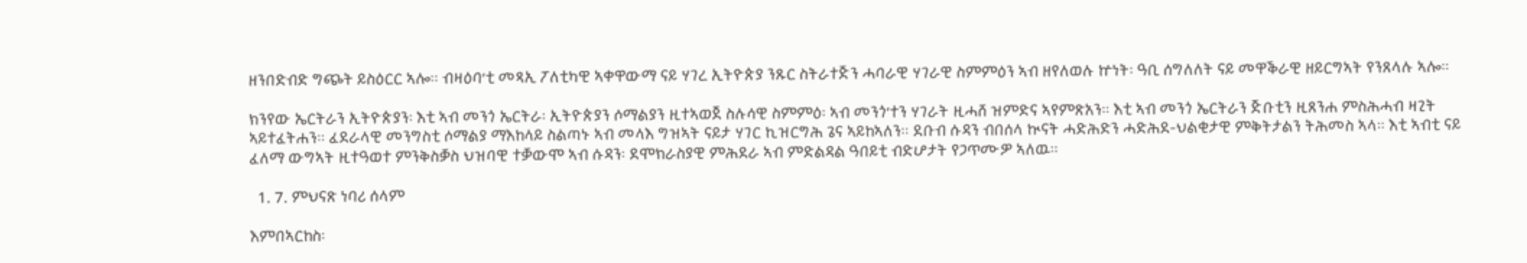ዘንበድብድ ግጭት ይስዕርር ኣሎ። ብዛዕባ’ቲ መጻኢ ፖለቲካዊ ኣቀዋውማ ናይ ሃገረ ኢትዮጵያ ንጹር ስትራተጅን ሓባራዊ ሃገራዊ ስምምዕን ኣብ ዘየለወሉ ኵነት፡ ዓቢ ሰግለለት ናይ መዋቕራዊ ዘይርግኣት የንጸላሉ ኣሎ።

ክንየው ኤርትራን ኢትዮጵያን፡ እቲ ኣብ መንጎ ኤርትራ፡ ኢትዮጵያን ሶማልያን ዚተኣወጀ ስሉሳዊ ስምምዕ፡ ኣብ መንጎ’ተን ሃገራት ዚሓሸ ዝምድና ኣየምጽአን። እቲ ኣብ መንጎ ኤርትራን ጅቡቲን ዚጸንሐ ምስሕሓብ ዛጊት ኣይተፈትሐን። ፈደራላዊ መንግስቲ ሶማልያ ማእከላይ ስልጣኑ ኣብ መላእ ግዝኣት ናይታ ሃገር ኪዝርግሕ ጌና ኣይከኣለን። ደቡብ ሱዳን ብበሰላ ኲናት ሓድሕድን ሓድሕደ-ህልቂታዊ ምቅትታልን ትሕመስ ኣላ። እቲ ኣብቲ ናይ ፈለማ ውግኣት ዚተዓወተ ምንቅስቓስ ህዝባዊ ተቓውሞ ኣብ ሱዳን፡ ደሞክራስያዊ ምሕደራ ኣብ ምድልዳል ዓበይቲ ብድሆታት የጋጥሙዎ ኣለዉ።

  1. 7. ምህናጽ ነባሪ ሰላም

እምበኣርከስ፡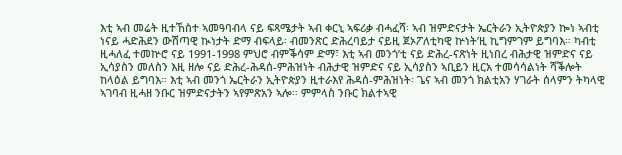እቲ ኣብ መሬት ዚተኸስተ ኣመዓባብላ ናይ ፍጻሜታት ኣብ ቀርኒ ኣፍሪቃ ብሓፈሻ፡ ኣብ ዝምድናታት ኤርትራን ኢትዮጵያን ኰነ ኣብቲ ነናይ ሓድሕደን ውሽጣዊ ኲነታት ድማ ብፍላይ፡ ብመንጽር ድሕረባይታ ናይዚ ጀኦፖለቲካዊ ኵነት’ዚ ኪግምገም ይግባእ። ካብቲ ዚሓለፈ ተመኵሮ ናይ 1991-1998 ምህሮ ብምቕሳም ድማ፣ እቲ ኣብ መንጎ’ቲ ናይ ድሕረ-ናጽነት ዚነበረ ብሕታዊ ዝምድና ናይ ኢሳያስን መለስን እዚ ዘሎ ናይ ድሕረ-ሕዳሰ-ምሕዝነት ብሕታዊ ዝምድና ናይ ኢሳያስን ኣቢይን ዚርአ ተመሳሳልነት ሻቕሎት ከላዕል ይግባእ። እቲ ኣብ መንጎ ኤርትራን ኢትዮጵያን ዚተራእየ ሕዳሰ-ምሕዝነት፡ ጌና ኣብ መንጎ ክልቲአን ሃገራት ሰላምን ትካላዊ ኣገባብ ዚሓዘ ንቡር ዝምድናታትን ኣየምጽአን ኣሎ። ምምላስ ንቡር ክልተኣዊ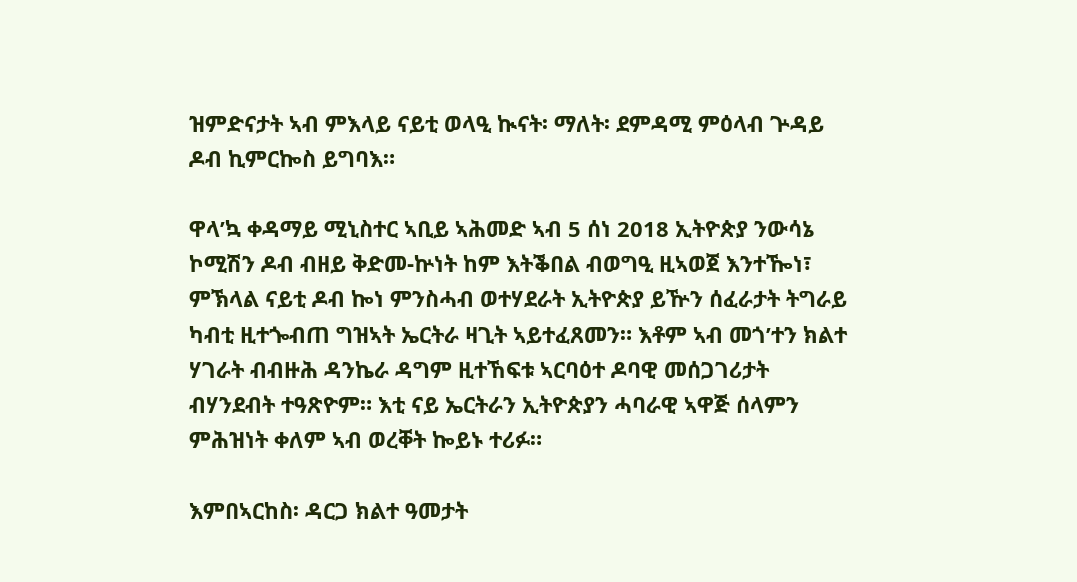ዝምድናታት ኣብ ምእላይ ናይቲ ወላዒ ኲናት፡ ማለት፡ ደምዳሚ ምዕላብ ጕዳይ ዶብ ኪምርኰስ ይግባእ።

ዋላ’ኳ ቀዳማይ ሚኒስተር ኣቢይ ኣሕመድ ኣብ 5 ሰነ 2018 ኢትዮጵያ ንውሳኔ ኮሚሽን ዶብ ብዘይ ቅድመ-ኵነት ከም እትቕበል ብወግዒ ዚኣወጀ እንተዀነ፣ ምኽላል ናይቲ ዶብ ኰነ ምንስሓብ ወተሃደራት ኢትዮጵያ ይዅን ሰፈራታት ትግራይ ካብቲ ዚተጐብጠ ግዝኣት ኤርትራ ዛጊት ኣይተፈጸመን። እቶም ኣብ መጎ’ተን ክልተ ሃገራት ብብዙሕ ዳንኬራ ዳግም ዚተኸፍቱ ኣርባዕተ ዶባዊ መሰጋገሪታት ብሃንደብት ተዓጽዮም። እቲ ናይ ኤርትራን ኢትዮጵያን ሓባራዊ ኣዋጅ ሰላምን ምሕዝነት ቀለም ኣብ ወረቐት ኰይኑ ተሪፉ።

እምበኣርከስ፡ ዳርጋ ክልተ ዓመታት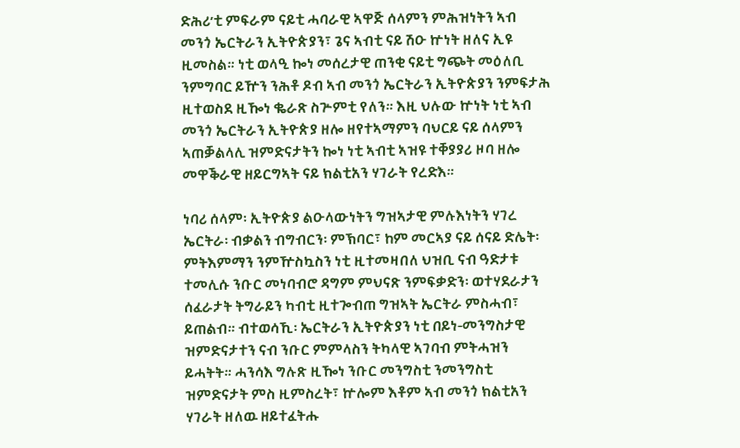ድሕሪ’ቲ ምፍራም ናይቲ ሓባራዊ ኣዋጅ ሰላምን ምሕዝነትን ኣብ መንጎ ኤርትራን ኢትዮጵያን፣ ጌና ኣብቲ ናይ ሽዑ ኵነት ዘለና ኢዩ ዚመስል። ነቲ ወላዒ ኰነ መሰረታዊ ጠንቂ ናይቲ ግጭት መዕለቢ ንምግባር ይዅን ንሕቶ ዶብ ኣብ መንጎ ኤርትራን ኢትዮጵያን ንምፍታሕ ዚተወስደ ዚዀነ ቈራጽ ስጕምቲ የለን። እዚ ህሉው ኵነት ነቲ ኣብ መንጎ ኤርትራን ኢትዮጵያ ዘሎ ዘየተኣማምን ባህርይ ናይ ሰላምን ኣጠቓልላሊ ዝምድናታትን ኰነ ነቲ ኣብቲ ኣዝዩ ተቐያያሪ ዞባ ዘሎ መዋቕራዊ ዘይርግኣት ናይ ክልቲአን ሃገራት የረድእ።

ነባሪ ሰላም፡ ኢትዮጵያ ልዑላውነትን ግዝኣታዊ ምሉእነትን ሃገረ ኤርትራ፡ ብቃልን ብግብርን፡ ምኽባር፣ ከም መርኣያ ናይ ሰናይ ድሌት፡ ምትእምማን ንምዅስኳስን ነቲ ዚተመዛበለ ህዝቢ ናብ ዓድታቱ ተመሊሱ ንቡር መነባብሮ ዳግም ምህናጽ ንምፍቃድን፡ ወተሃደራታን ሰፈራታት ትግራይን ካብቲ ዚተጐብጠ ግዝኣት ኤርትራ ምስሓብ፣ ይጠልብ። ብተወሳኺ፡ ኤርትራን ኢትዮጵያን ነቲ በይነ-መንግስታዊ ዝምድናታተን ናብ ንቡር ምምላስን ትካላዊ ኣገባብ ምትሓዝን ይሓትት። ሓንሳእ ግሉጽ ዚዀነ ንቡር መንግስቲ ንመንግስቲ ዝምድናታት ምስ ዚምስረት፣ ኵሎም እቶም ኣብ መንጎ ክልቲአን ሃገራት ዘለዉ ዘይተፈትሑ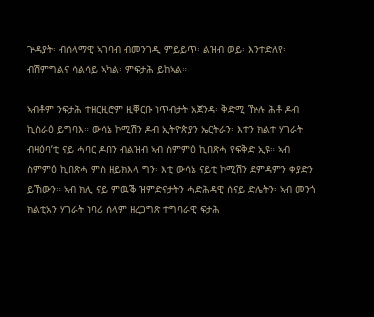ጕዳያት፡ ብሰላማዊ ኣገባብ ብመንገዲ ምይይጥ፡ ልዝብ ወይ፡ እንተድለየ፡ ብሽምግልና ሳልሳይ ኣካል፡ ምፍታሕ ይከኣል።

ኣብቶም ንፍታሕ ተዘርዚሮም ዚቐርቡ ነጥብታት አጀንዳ፡ ቅድሚ ዅሉ ሕቶ ዶብ ኪስራዕ ይግባእ። ውሳኔ ኮሚሽን ዶብ ኢትዮጵያን ኤርትራን፡ እተን ክልተ ሃገራት ብዛዕባ’ቲ ናይ ሓባር ዶበን ብልዝብ ኣብ ስምምዕ ኪበጽሓ የፍቅድ ኢዩ። ኣብ ስምምዕ ኪበጽሓ ምስ ዘይክእላ ግን፡ እቲ ውሳኔ ናይቲ ኮሚሽን ደምዳምን ቀያድን ይኸውን። ኣብ ክሊ ናይ ምዉቕ ዝምድናታትን ሓድሕዳዊ ሰናይ ድሌትን፡ ኣብ መንጎ ክልቲአን ሃገራት ነባሪ ሰላም ዘረጋግጽ ተግባራዊ ፍታሕ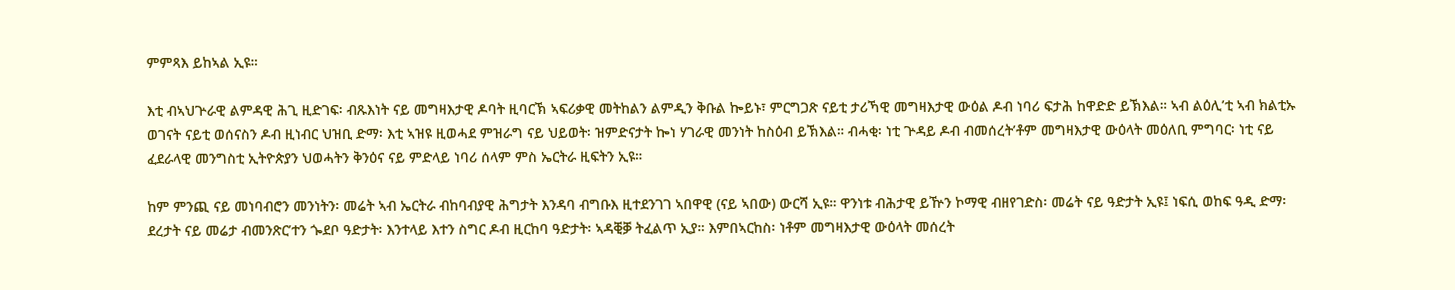ምምጻእ ይከኣል ኢዩ።

እቲ ብኣህጕራዊ ልምዳዊ ሕጊ ዚድገፍ፡ ብጹእነት ናይ መግዛእታዊ ዶባት ዚባርኽ ኣፍሪቃዊ መትከልን ልምዲን ቅቡል ኰይኑ፣ ምርግጋጽ ናይቲ ታሪኻዊ መግዛእታዊ ውዕል ዶብ ነባሪ ፍታሕ ከዋድድ ይኽእል። ኣብ ልዕሊ’ቲ ኣብ ክልቲኡ ወገናት ናይቲ ወሰናስን ዶብ ዚነብር ህዝቢ ድማ፡ እቲ ኣዝዩ ዚወሓደ ምዝራግ ናይ ህይወት፡ ዝምድናታት ኰነ ሃገራዊ መንነት ከስዕብ ይኽእል። ብሓቂ፡ ነቲ ጕዳይ ዶብ ብመሰረት’ቶም መግዛእታዊ ውዕላት መዕለቢ ምግባር፡ ነቲ ናይ ፈደራላዊ መንግስቲ ኢትዮጵያን ህወሓትን ቅንዕና ናይ ምድላይ ነባሪ ሰላም ምስ ኤርትራ ዚፍትን ኢዩ።

ከም ምንጪ ናይ መነባብሮን መንነትን፡ መሬት ኣብ ኤርትራ ብከባብያዊ ሕግታት እንዳባ ብግቡእ ዚተደንገገ ኣበዋዊ (ናይ ኣበው) ውርሻ ኢዩ። ዋንነቱ ብሕታዊ ይዅን ኮማዊ ብዘየገድስ፡ መሬት ናይ ዓድታት ኢዩ፤ ነፍሲ ወከፍ ዓዲ ድማ፡ ደረታት ናይ መሬታ ብመንጽር’ተን ጐደቦ ዓድታት፡ እንተላይ እተን ስግር ዶብ ዚርከባ ዓድታት፡ ኣዳቒቓ ትፈልጥ ኢያ። እምበኣርከስ፡ ነቶም መግዛእታዊ ውዕላት መሰረት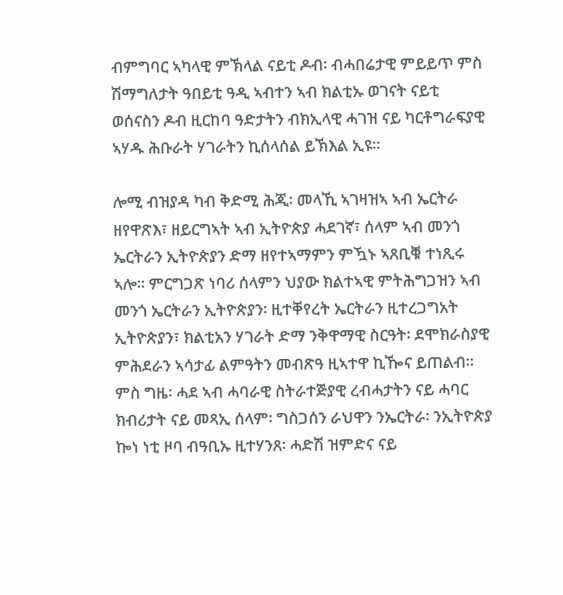ብምግባር ኣካላዊ ምኽላል ናይቲ ዶብ፡ ብሓበሬታዊ ምይይጥ ምስ ሽማግለታት ዓበይቲ ዓዲ ኣብተን ኣብ ክልቲኡ ወገናት ናይቲ ወሰናስን ዶብ ዚርከባ ዓድታትን ብክኢላዊ ሓገዝ ናይ ካርቶግራፍያዊ ኣሃዱ ሕቡራት ሃገራትን ኪሰላሰል ይኽእል ኢዩ።

ሎሚ ብዝያዳ ካብ ቅድሚ ሕጂ፡ መላኺ ኣገዛዝኣ ኣብ ኤርትራ ዘየዋጽእ፣ ዘይርግኣት ኣብ ኢትዮጵያ ሓደገኛ፣ ሰላም ኣብ መንጎ ኤርትራን ኢትዮጵያን ድማ ዘየተኣማምን ምዃኑ ኣጸቢቑ ተነጺሩ ኣሎ። ምርግጋጽ ነባሪ ሰላምን ህያው ክልተኣዊ ምትሕግጋዝን ኣብ መንጎ ኤርትራን ኢትዮጵያን፡ ዚተቐየረት ኤርትራን ዚተረጋግአት ኢትዮጵያን፣ ክልቲአን ሃገራት ድማ ንቅዋማዊ ስርዓት፡ ደሞክራስያዊ ምሕደራን ኣሳታፊ ልምዓትን መብጽዓ ዚኣተዋ ኪዀና ይጠልብ። ምስ ግዜ፡ ሓደ ኣብ ሓባራዊ ስትራተጅያዊ ረብሓታትን ናይ ሓባር ክብሪታት ናይ መጻኢ ሰላም፡ ግስጋሰን ራህዋን ንኤርትራ፡ ንኢትዮጵያ ኰነ ነቲ ዞባ ብዓቢኡ ዚተሃንጸ፡ ሓድሽ ዝምድና ናይ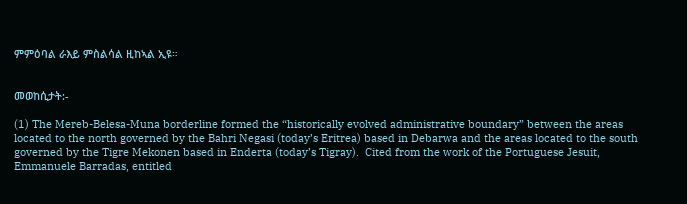ምምዕባል ራእይ ምስልሳል ዚከኣል ኢዩ።


መወከሲታት:-

(1) The Mereb-Belesa-Muna borderline formed the “historically evolved administrative boundary” between the areas located to the north governed by the Bahri Negasi (today’s Eritrea) based in Debarwa and the areas located to the south governed by the Tigre Mekonen based in Enderta (today’s Tigray).  Cited from the work of the Portuguese Jesuit, Emmanuele Barradas, entitled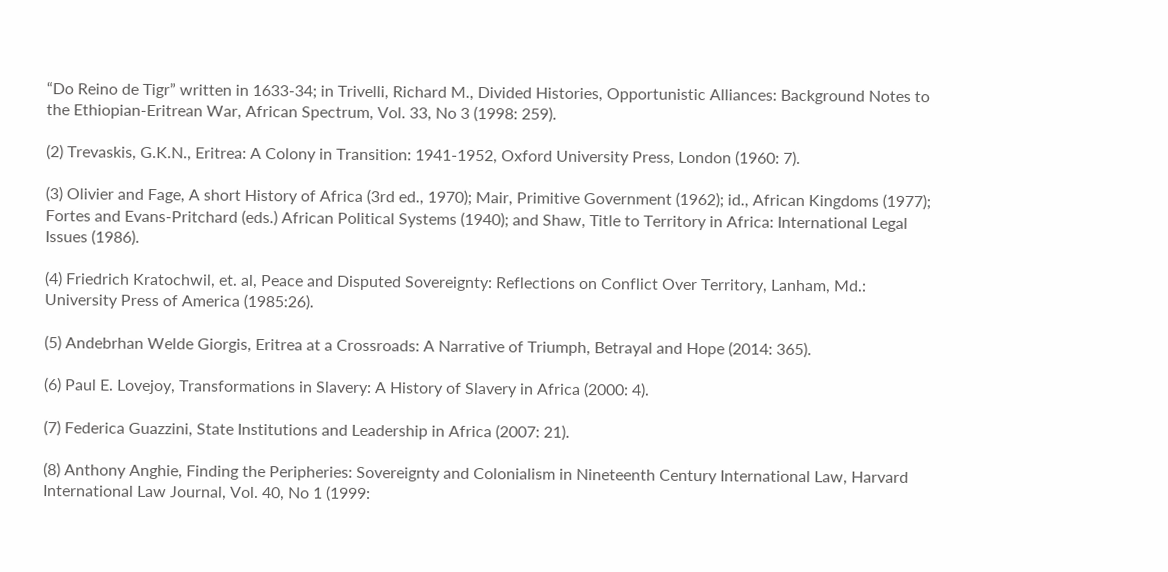“Do Reino de Tigr” written in 1633-34; in Trivelli, Richard M., Divided Histories, Opportunistic Alliances: Background Notes to the Ethiopian-Eritrean War, African Spectrum, Vol. 33, No 3 (1998: 259).

(2) Trevaskis, G.K.N., Eritrea: A Colony in Transition: 1941-1952, Oxford University Press, London (1960: 7).

(3) Olivier and Fage, A short History of Africa (3rd ed., 1970); Mair, Primitive Government (1962); id., African Kingdoms (1977); Fortes and Evans-Pritchard (eds.) African Political Systems (1940); and Shaw, Title to Territory in Africa: International Legal Issues (1986).

(4) Friedrich Kratochwil, et. al, Peace and Disputed Sovereignty: Reflections on Conflict Over Territory, Lanham, Md.: University Press of America (1985:26).

(5) Andebrhan Welde Giorgis, Eritrea at a Crossroads: A Narrative of Triumph, Betrayal and Hope (2014: 365).

(6) Paul E. Lovejoy, Transformations in Slavery: A History of Slavery in Africa (2000: 4).

(7) Federica Guazzini, State Institutions and Leadership in Africa (2007: 21).

(8) Anthony Anghie, Finding the Peripheries: Sovereignty and Colonialism in Nineteenth Century International Law, Harvard International Law Journal, Vol. 40, No 1 (1999: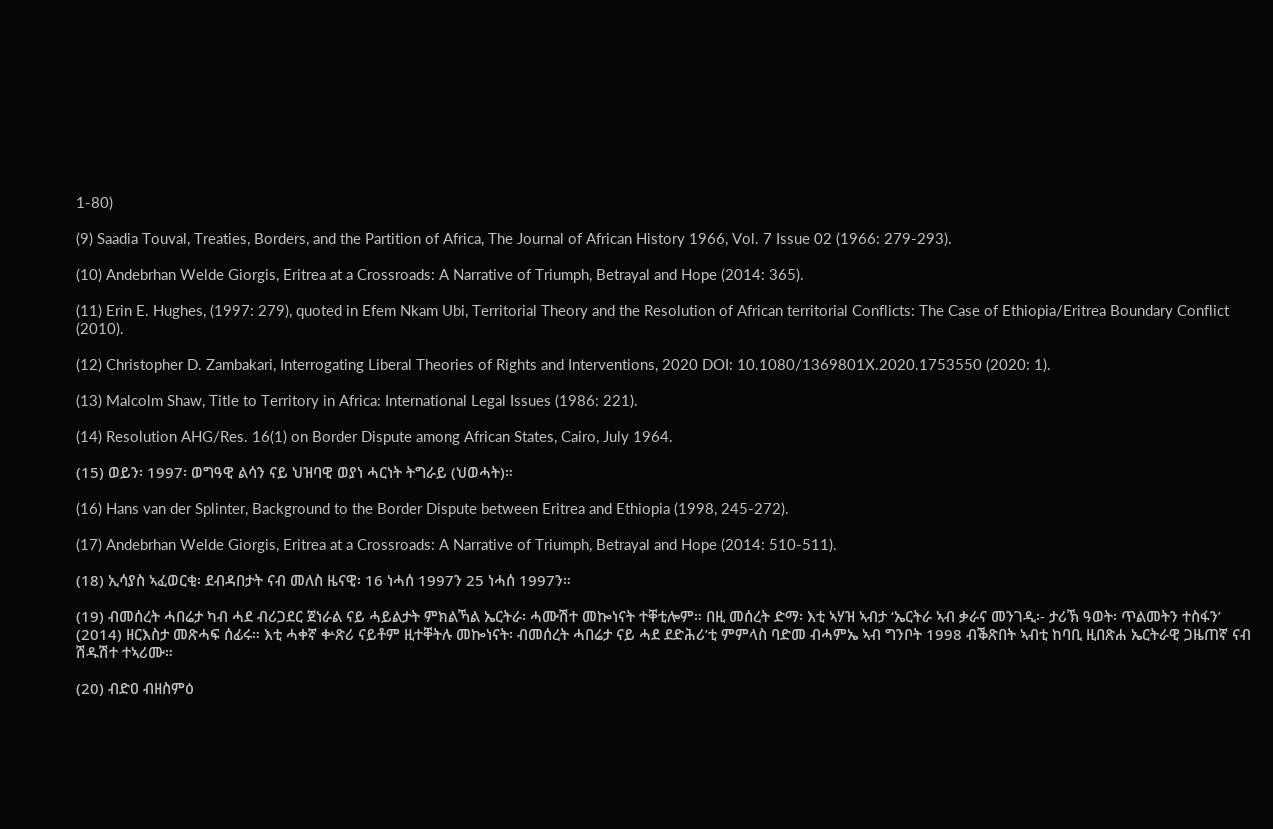1-80)

(9) Saadia Touval, Treaties, Borders, and the Partition of Africa, The Journal of African History 1966, Vol. 7 Issue 02 (1966: 279-293).

(10) Andebrhan Welde Giorgis, Eritrea at a Crossroads: A Narrative of Triumph, Betrayal and Hope (2014: 365).

(11) Erin E. Hughes, (1997: 279), quoted in Efem Nkam Ubi, Territorial Theory and the Resolution of African territorial Conflicts: The Case of Ethiopia/Eritrea Boundary Conflict (2010).

(12) Christopher D. Zambakari, Interrogating Liberal Theories of Rights and Interventions, 2020 DOI: 10.1080/1369801X.2020.1753550 (2020: 1).

(13) Malcolm Shaw, Title to Territory in Africa: International Legal Issues (1986: 221).

(14) Resolution AHG/Res. 16(1) on Border Dispute among African States, Cairo, July 1964.

(15) ወይን፡ 1997፡ ወግዓዊ ልሳን ናይ ህዝባዊ ወያነ ሓርነት ትግራይ (ህወሓት)።

(16) Hans van der Splinter, Background to the Border Dispute between Eritrea and Ethiopia (1998, 245-272).

(17) Andebrhan Welde Giorgis, Eritrea at a Crossroads: A Narrative of Triumph, Betrayal and Hope (2014: 510-511).

(18) ኢሳያስ ኣፈወርቂ፡ ደብዳበታት ናብ መለስ ዜናዊ፡ 16 ነሓሰ 1997ን 25 ነሓሰ 1997ን።

(19) ብመሰረት ሓበሬታ ካብ ሓደ ብሪጋደር ጀነራል ናይ ሓይልታት ምክልኻል ኤርትራ፡ ሓሙሽተ መኰነናት ተቐቲሎም። በዚ መሰረት ድማ፡ እቲ ኣሃዝ ኣብታ ‘ኤርትራ ኣብ ቃራና መንገዲ፡- ታሪኽ ዓወት፡ ጥልመትን ተስፋን’ (2014) ዘርእስታ መጽሓፍ ሰፊሩ። እቲ ሓቀኛ ቍጽሪ ናይቶም ዚተቐትሉ መኰነናት፡ ብመሰረት ሓበሬታ ናይ ሓደ ደድሕሪ’ቲ ምምላስ ባድመ ብሓምኤ ኣብ ግንቦት 1998 ብቕጽበት ኣብቲ ከባቢ ዚበጽሐ ኤርትራዊ ጋዜጠኛ ናብ ሽዱሽተ ተኣሪሙ።

(20) ብድዐ ብዘስምዕ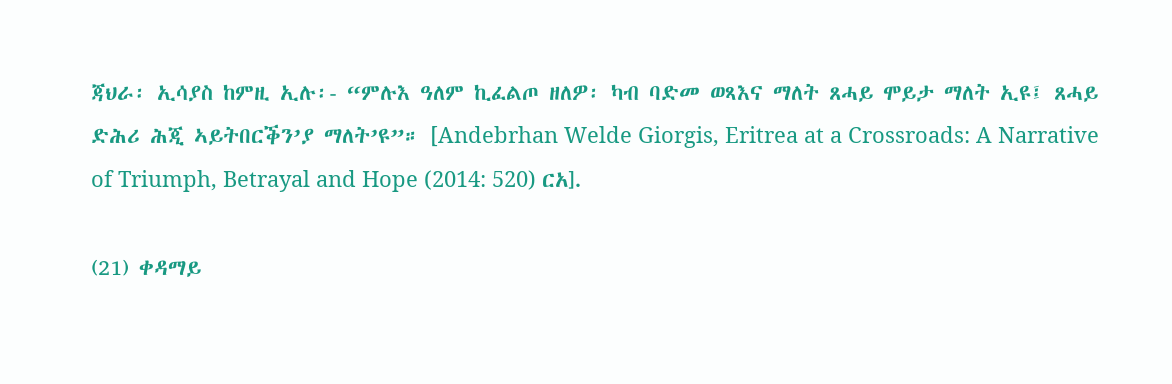ጃህራ፡ ኢሳያስ ከምዚ ኢሉ፡- “ምሉእ ዓለም ኪፈልጦ ዘለዎ፡ ካብ ባድመ ወጻእና ማለት ጸሓይ ሞይታ ማለት ኢዩ፤ ጸሓይ ድሕሪ ሕጂ ኣይትበርቕን’ያ ማለት’ዩ”። [Andebrhan Welde Giorgis, Eritrea at a Crossroads: A Narrative of Triumph, Betrayal and Hope (2014: 520) ርአ].

(21) ቀዳማይ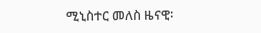ሚኒስተር መለስ ዜናዊ፡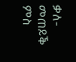ቃለ-መጠይቕ ምስ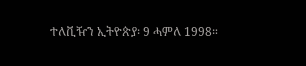ተለቪዥን ኢትዮጵያ፡ 9 ሓምለ 1998።